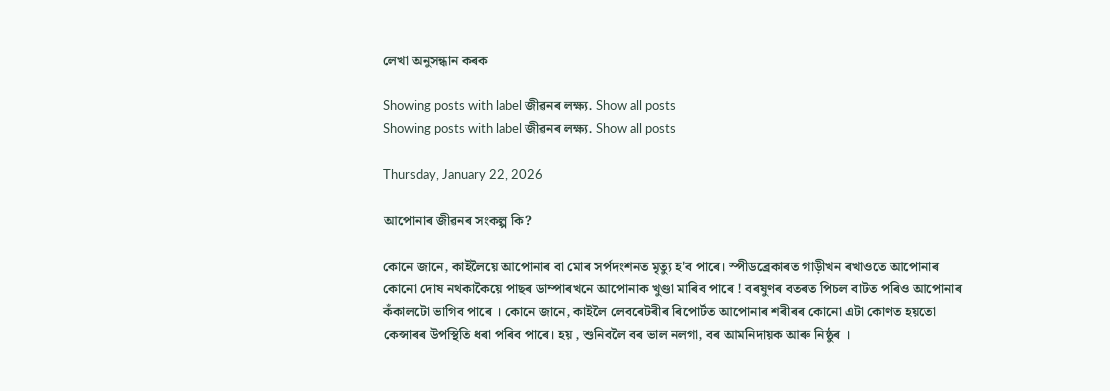লেখা অনুসন্ধান কৰক

Showing posts with label জী‌ৱনৰ লক্ষ্য. Show all posts
Showing posts with label জী‌ৱনৰ লক্ষ্য. Show all posts

Thursday, January 22, 2026

আপোনাৰ জী‌ৱনৰ সংকল্প কি?

কোনে জানে, কাইলৈয়ে আপোনাৰ বা মোৰ সৰ্পদংশনত মৃত্যু হ'ব পাৰে। স্পীডব্ৰেকাৰত গাড়ীখন ৰখাওতে আপোনাৰ কোনো দোষ নথকাকৈয়ে পাছৰ ডাম্পাৰখনে আপোনাক খুণ্ডা মাৰিব পাৰে ! বৰষুণৰ বতৰত পিচল বাটত পৰিও আপোনাৰ কঁকালটো ভাগিব পাৰে । কোনে জানে, কাইলৈ লেবৰেটৰীৰ ৰিপোৰ্টত আপোনাৰ শৰীৰৰ কোনো এটা কোণত হয়তো কেন্সাৰৰ উপস্থিতি ধৰা পৰিব পাৰে। হয় , শুনিবলৈ বৰ ভাল নলগা, বৰ আমনিদায়ক আৰু নিষ্ঠুৰ ।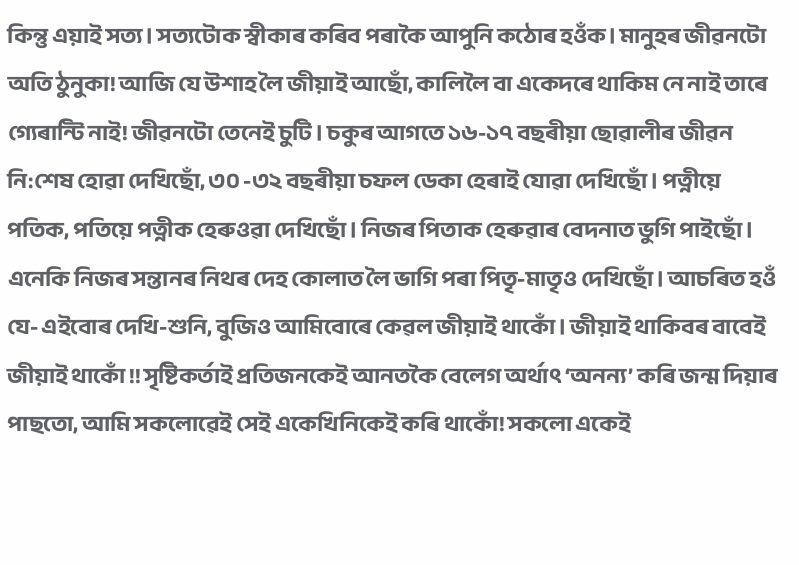কিন্তু এয়াই সত্য। সত্যটোক স্বীকাৰ কৰিব পৰাকৈ আপুনি কঠোৰ হওঁক। মানুহৰ জীৱনটো অতি ঠুনুকা! আজি যে উশাহ লৈ জীয়াই আছোঁ, কালিলৈ বা একেদৰে থাকিম নে নাই তাৰে গ্যেৰান্টি নাই! জীৱনটো তেনেই চুটি। চকুৰ আগতে ১৬-১৭ বছৰীয়া ছোৱালীৰ জী‌ৱন নি:শেষ হোৱা দেখিছোঁ, ৩০ -৩২ বছৰীয়া চফল ডেকা হেৰাই যোৱা দেখিছোঁ। পত্নীয়ে পতিক, পতিয়ে পত্নীক হেৰুওৱা দেখিছোঁ। নিজৰ পিতাক হেৰুৱাৰ বেদনাত ভুগি পাইছোঁ। এনেকি নিজৰ সন্তানৰ নিথৰ দেহ কোলাত লৈ ভাগি পৰা পিতৃ-মাতৃও দেখিছোঁ। আচৰিত হওঁ যে- এইবোৰ দেখি-শুনি, বুজিও আমিবোৰে কেৱল জীয়াই থাকোঁ। জীয়াই থাকিবৰ বাবেই জীয়াই থাকোঁ !! সৃষ্টিকৰ্তাই প্ৰতিজনকেই আনতকৈ বেলেগ অৰ্থাৎ ‘অনন্য’ কৰি জন্ম দিয়াৰ পাছতো, আমি সকলোৱেই সেই একেখিনিকেই কৰি থাকোঁ! সকলো একেই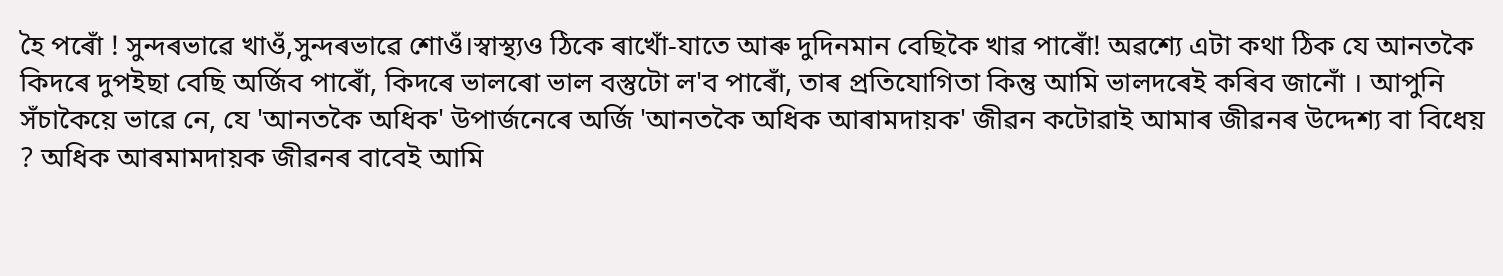হৈ পৰোঁ ! সুন্দৰভাৱে খাওঁ,সুন্দৰভাৱে শোওঁ।স্বাস্থ্যও ঠিকে ৰাখোঁ-যাতে আৰু দুদিনমান বেছিকৈ খাৱ পাৰোঁ! অৱশ্যে এটা কথা ঠিক যে আনতকৈ কিদৰে দুপইছা বেছি অৰ্জিব পাৰোঁ, কিদৰে ভালৰো ভাল বস্তুটো ল'ব পাৰোঁ, তাৰ প্ৰতিযোগিতা কিন্তু আমি ভালদৰেই কৰিব জানোঁ । আপুনি সঁচাকৈয়ে ভাৱে নে, যে 'আনতকৈ অধিক' উপাৰ্জনেৰে অৰ্জি 'আনতকৈ অধিক আৰামদায়ক' জীৱন কটোৱাই আমাৰ জীৱনৰ উদ্দেশ্য বা বিধেয় ? অধিক আৰমামদায়ক জীৱনৰ বাবেই আমি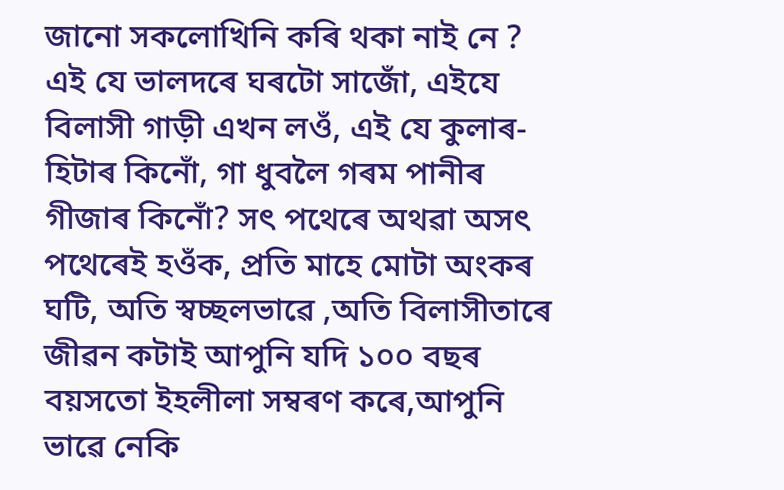জানো সকলোখিনি কৰি থকা নাই নে ? এই যে ভালদৰে ঘৰটো সাজোঁ, এইযে বিলাসী গাড়ী এখন লওঁ, এই যে কুলাৰ-হিটাৰ কিনোঁ, গা ধুবলৈ গৰম পানীৰ গীজাৰ কিনোঁ? সৎ পথেৰে অথ‌ৱা অসৎ পথেৰেই হওঁক, প্ৰতি মাহে মোটা অংকৰ ঘটি, অতি স্বচ্ছলভাৱে ,অতি বিলাসীতাৰে জীৱন কটাই আপুনি যদি ১০০ বছৰ বয়সতো ইহলীলা সম্বৰণ কৰে,আপুনি ভাৱে নেকি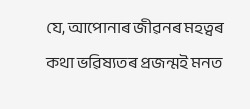যে, আপোনাৰ জীৱনৰ মহত্বৰ কথা ভৱিষ্যতৰ প্ৰজন্মই মনত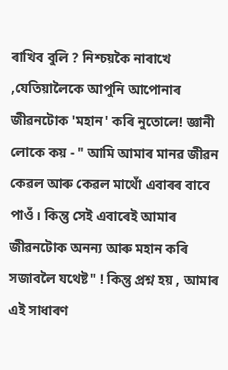ৰাখিব বুলি ? নিশ্চয়কৈ নাৰাখে ,যেতিয়ালৈকে আপুনি আপোনাৰ জীৱনটোক 'মহান' কৰি নুতোলে! জ্ঞানী লোকে কয় - " আমি আমাৰ মানৱ জীৱন কেৱল আৰু কেৱল মাথোঁ এবাৰৰ বাবে পাওঁ। কিন্তু সেই এবাৰেই আমাৰ জীৱনটোক অনন্য আৰু মহান কৰি সজাবলৈ যথেষ্ট" ! কিন্তু প্ৰশ্ন হয় , আমাৰ এই সাধাৰণ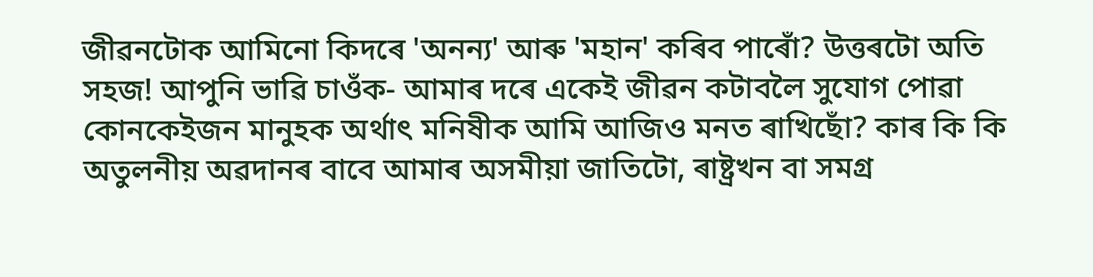জীৱনটোক আমিনো কিদৰে 'অনন্য' আৰু 'মহান' কৰিব পাৰোঁ? উত্তৰটো অতি সহজ! আপুনি ভাৱি চাওঁক- আমাৰ দৰে একেই জীৱন কটাবলৈ সুযোগ পোৱা কোনকেইজন মানুহক অৰ্থাৎ মনিষীক আমি আজিও মনত ৰাখিছোঁ? কাৰ কি কি অতুলনীয় অৱদানৰ বাবে আমাৰ অসমীয়া জাতিটো, ৰাষ্ট্ৰখন বা সমগ্ৰ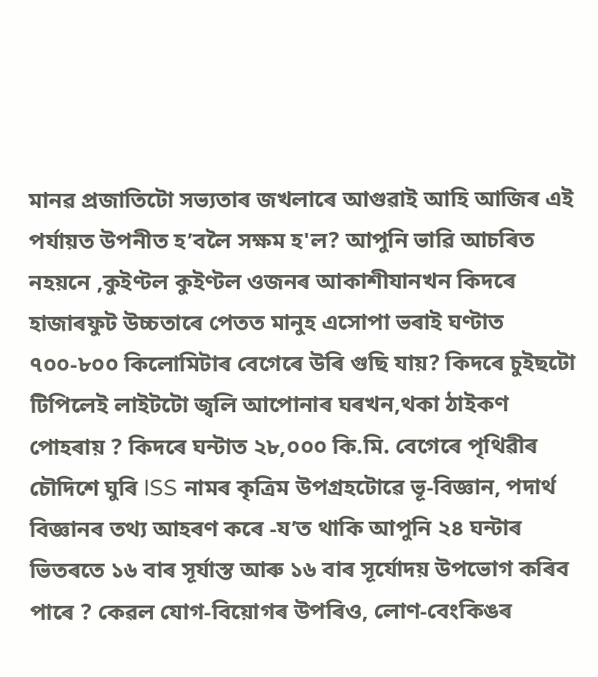মানৱ প্ৰজাতিটো সভ্যতাৰ জখলাৰে আগুৱাই আহি আজিৰ এই পৰ্যায়ত উপনীত হ’বলৈ সক্ষম হ'ল? আপুনি ভাৱি আচৰিত নহয়নে ,কুইণ্টল কুইণ্টল ওজনৰ আকাশীযানখন কিদৰে হাজাৰফুট উচ্চতাৰে পেতত মানুহ এসোপা ভৰাই ঘণ্টাত ৭০০-৮০০ কিলোমিটাৰ বেগেৰে উৰি গুছি যায়? কিদৰে চুইছটো টিপিলেই লাইটটো জ্বলি আপোনাৰ ঘৰখন,থকা ঠাইকণ পোহৰায় ? কিদৰে ঘন্টাত ২৮,০০০ কি.মি. বেগেৰে পৃথি‌ৱীৰ চৌদিশে ঘুৰি ISS নামৰ কৃত্ৰিম উপগ্ৰহটো‌ৱে ভূ-বিজ্ঞান, পদাৰ্থ বিজ্ঞানৰ তথ্য আহৰণ কৰে -য’ত থাকি আপুনি ২৪ ঘন্টাৰ ভিতৰতে ১৬ বাৰ সূৰ্যাস্ত আৰু ১৬ বাৰ সূৰ্যোদয় উপভোগ কৰিব পাৰে ? কে‌ৱল য‌োগ-বিয়োগৰ উপৰিও, লোণ-বেংকিঙৰ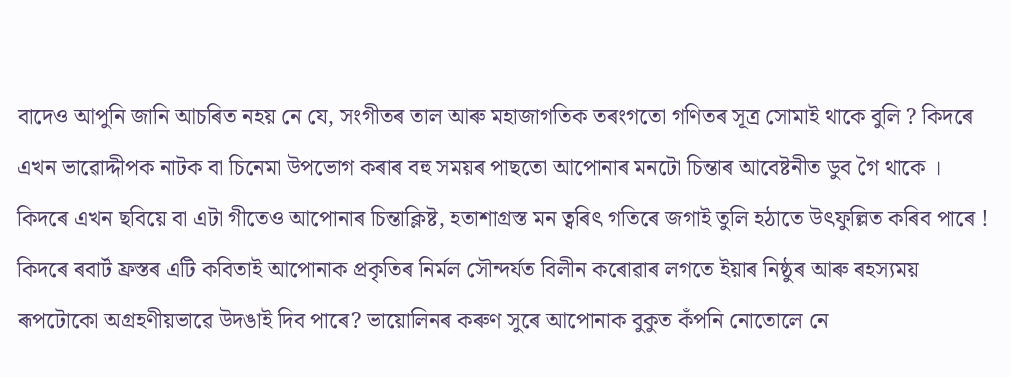বাদেও আপুনি জানি আচৰিত নহয় নে যে, সংগীতৰ তাল আৰু মহাজাগতিক তৰংগতো গণিতৰ সূত্ৰ সোমাই থাকে বুলি ? কিদৰে এখন ভাৱোদ্দীপক নাটক বা চিনেমা উপভোগ কৰাৰ বহু সময়ৰ পাছতো আপোনাৰ মনটো চিন্তাৰ আবেষ্টনীত ডুব গৈ থাকে । কিদৰে এখন ছবিয়ে বা এটা গীতেও আপোনাৰ চিন্তাক্লিষ্ট, হতাশাগ্ৰস্ত মন ত্বৰিৎ গতিৰে জগাই তুলি হঠাতে উৎফুল্লিত কৰিব পাৰে ! কিদৰে ৰবাৰ্ট ফ্ৰস্তৰ এটি কবিতাই আপোনাক প্ৰকৃতিৰ নিৰ্মল সৌন্দৰ্যত বিলীন কৰো‌ৱাৰ লগতে ইয়াৰ নিষ্ঠুৰ আৰু ৰহস্যময় ৰূপটোকো অগ্ৰহণীয়ভা‌ৱে উদঙাই দিব পাৰে? ভায়োলিনৰ কৰুণ সুৰে আপোনাক বুকুত কঁপনি নোতোলে নে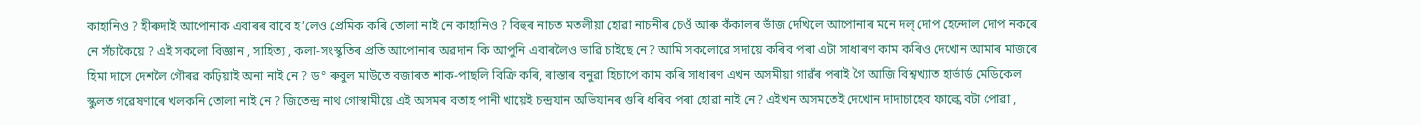কাহানিও ? হীৰুদাই আপোনাক এবাৰৰ বাবে হ’লেও প্ৰেমিক কৰি তোলা নাই নে কাহানিও ? বিহুৰ নাচত মতলীয়া হো‌ৱা নাচনীৰ চেওঁ আৰু কঁকালৰ ভাঁজ দেখিলে আপোনাৰ মনে দল্ দোপ হেন্দোল দোপ নকৰে নে সঁচাকৈয়ে ? এই সকলো বিজ্ঞান , সাহিত্য , কলা-সংস্কৃতিৰ প্ৰতি আপোনাৰ অৱদান কি আপুনি এবাৰলৈও ভাৱি চাইছে নে? আমি সকলো‌ৱে সদায়ে কৰিব পৰা এটা সাধাৰণ কাম কৰিও দেখোন আমাৰ মাজৰে হিমা দাসে দেশলৈ গৌৰ‌ৱ কঢ়িয়াই অনা নাই নে ? ড° ৰুবুল মাউতে বজাৰত শাক-পাছলি বিক্ৰি কৰি, ৰাস্তাৰ বনুৱা হিচাপে কাম কৰি সাধাৰণ এখন অসমীয়া গাৱঁৰ পৰাই গৈ আজি বিশ্বখ্যাত হাৰ্ভাৰ্ড মেডিকেল স্কুলত গৱেষণাৰে খলকনি তোলা নাই নে ? জিতেন্দ্ৰ নাথ গোস্বামীয়ে এই অসমৰ বতাহ পানী খায়েই চন্দ্ৰযান অভিযানৰ গুৰি ধৰিব পৰা হোৱা নাই নে? এইখন অসমতেই দেখোন দাদাচাহেব ফাল্কে বটা পোৱা ,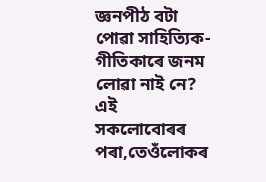জ্ঞনপীঠ বটা পোৱা সাহিত্যিক-গীতিকাৰে জনম লোৱা নাই নে? এই সকলোবোৰৰ পৰা,তেওঁলোকৰ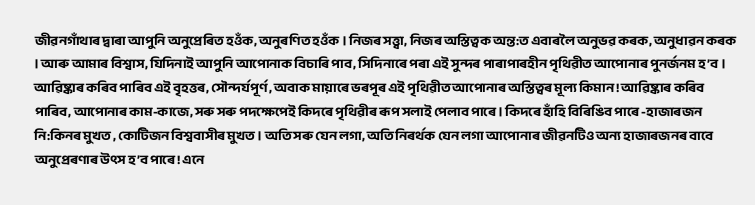জীৱনগাঁথাৰ দ্বাৰা আপুনি অনুপ্ৰেৰিত হওঁক, অনুৰণিত হওঁক । নিজৰ সত্ত্বা, নিজৰ অস্তিত্বক অন্ত:ত এবাৰলৈ অনুভ‌ৱ কৰক, অনুধা‌ৱন কৰক । আৰু আমাৰ বিশ্বাস, যিদিনাই আপুনি আপোনাক বিচাৰি পাব, সিদিনাৰে পৰা এই সুন্দৰ পাৰাপাৰহীন পৃথি‌ৱীত আপোনাৰ পুনৰ্জনম হ’ব। আ‌ৱিষ্কাৰ কৰিব পাৰিব এই বৃহত্তৰ, সৌন্দৰ্যপূৰ্ণ , অবাক মায়াৰে ভৰপূৰ এই পৃথি‌ৱীত আপোনাৰ অস্তিত্বৰ মূল্য কিমান ! আ‌ৱিষ্কাৰ কৰিব পাৰিব, আপোনাৰ কাম-কাজে, সৰু সৰু পদক্ষেপেই কিদৰে পৃথি‌ৱীৰ ৰূপ সলাই পেলাব পাৰে । কিদৰে হাঁহি বিৰিঙিব পাৰে -হাজাৰজন নি:কিনৰ মুখত , কোটিজন বিশ্ববাসীৰ মুখত । অতি সৰু যেন লগা, অতি নিৰৰ্থক যেন লগা আপোনাৰ জী‌ৱনটিও অন্য হাজাৰজনৰ বাবে অনুপ্ৰেৰণাৰ উৎস হ’ব পাৰে ! এনে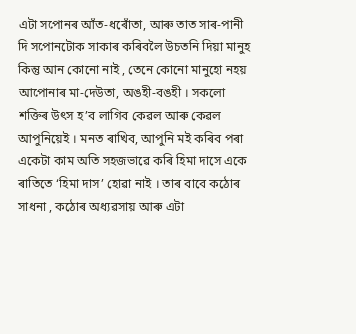এটা সপোনৰ আঁত-ধৰোঁতা, আৰু তাত সাৰ-পানী দি সপোনটোক সাকাৰ কৰিবলৈ উচতনি দিয়া মানুহ কিন্তু আন কোনো নাই , তেনে কোনো মানুহো নহয় আপোনাৰ মা-দেউতা, অঙহী-বঙহী । সকলো শক্তিৰ উৎস হ’ব লাগিব কে‌ৱল আৰু কে‌ৱল আপুনিয়েই । মনত ৰাখিব, আপুনি মই কৰিব পৰা একেটা কাম অতি সহজভা‌ৱে কৰি হিমা দাসে একে ৰাতিতে ‘হিমা দাস’ হো‌ৱা নাই । তাৰ বাবে কঠোৰ সাধনা , কঠোৰ অধ্য‌ৱসায় আৰু এটা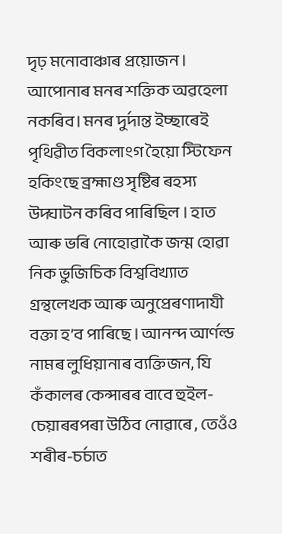দৃঢ় মনোবাঞ্চাৰ প্ৰয়োজন । আপোনাৰ মনৰ শক্তিক অ‌ৱহেলা নকৰিব। মনৰ দুৰ্দান্ত ইচ্ছাৰেই পৃথি‌ৱীত বিকলাংগ হৈয়ো স্টিফেন হকিংছে ব্ৰহ্মাণ্ড সৃষ্টিৰ ৰহস্য উদ্ঘাটন কৰিব পাৰিছিল । হাত আৰু ভৰি নোহো‌ৱাকৈ জন্ম হো‌ৱা নিক ভুজিচিক বিশ্ববিখ্যাত গ্ৰন্থলেখক আৰু অনুপ্ৰেৰণাদাযী বক্তা হ’ব পাৰিছে । আনন্দ আৰ্ণল্ড নামৰ লুধিয়ানাৰ ব্যক্তিজন, যি কঁকালৰ কেন্সাৰৰ বাবে হুইল-চেয়াৰৰপৰা উঠিব নো‌ৱাৰে , তেওঁও শৰীৰ-চৰ্চাত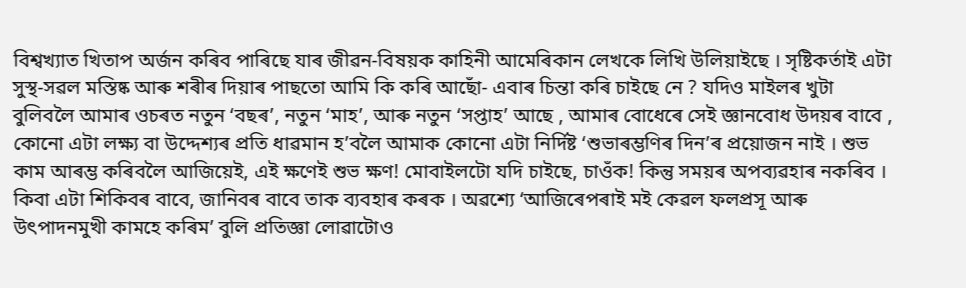বিশ্বখ্যাত খিতাপ অৰ্জন কৰিব পাৰিছে যাৰ জী‌ৱন-বিষয়ক কাহিনী আমেৰিকান লেখকে লিখি উলিয়াইছে । সৃষ্টিকৰ্তাই এটা সুস্থ-স‌ৱল মস্তিষ্ক আৰু শৰীৰ দিয়াৰ পাছতো আমি কি কৰি আছোঁ- এবাৰ চিন্তা কৰি চাইছে নে ? যদিও মাইলৰ খুটা বুলিবলৈ আমাৰ ওচৰত নতুন ‘বছৰ’, নতুন ‘মাহ’, আৰু নতুন ‘সপ্তাহ’ আছে , আমাৰ বোধেৰে সেই জ্ঞানবোধ উদয়ৰ বাবে , কোনো এটা লক্ষ্য বা উদ্দেশ্যৰ প্ৰতি ধা‌ৱমান হ’বলৈ আমাক কোনো এটা নিৰ্দিষ্ট ‘শুভাৰম্ভণিৰ দিন’ৰ প্ৰয়োজন নাই । শুভ কাম আৰম্ভ কৰিবলৈ আজিয়েই, এই ক্ষণেই শুভ ক্ষণ! মোবাইলটো যদি চাইছে, চাওঁক! কিন্তু সময়ৰ অপব্যৱহাৰ নকৰিব । কিবা এটা শিকিবৰ বাবে, জানিবৰ বাবে তাক ব্যবহাৰ কৰক । অৱশ্যে ‘আজিৰেপৰাই মই কেৱল ফলপ্ৰসূ আৰু উৎপাদনমুখী কামহে কৰিম’ বুলি প্ৰতিজ্ঞা লোৱাটোও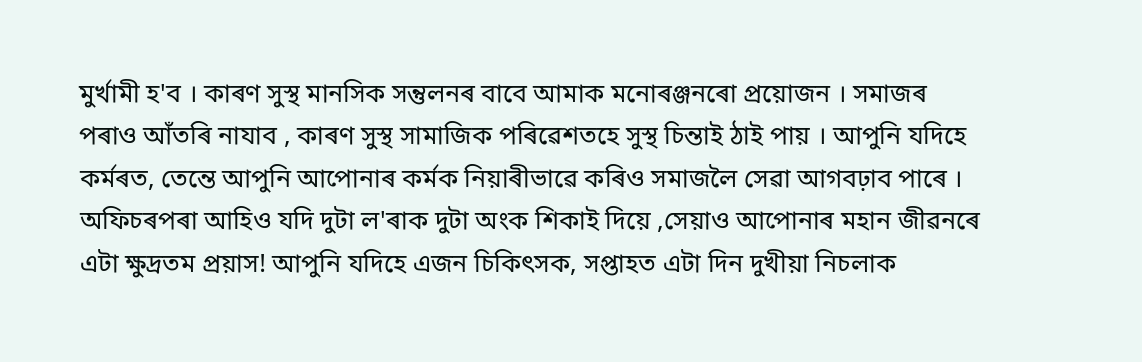মুৰ্খামী হ'ব । কাৰণ সুস্থ মানসিক সন্তুলনৰ বাবে আমাক মনোৰঞ্জনৰো প্ৰয়োজন । সমাজৰ পৰাও আঁতৰি নাযাব , কাৰণ সুস্থ সামাজিক পৰিৱেশতহে সুস্থ চিন্তাই ঠাই পায় । আপুনি যদিহে কৰ্মৰত, তেন্তে আপুনি আপোনাৰ কৰ্মক নিয়াৰীভাৱে কৰিও সমাজলৈ সেৱা আগবঢ়াব পাৰে । অফিচৰপৰা আহিও যদি দুটা ল'ৰাক দুটা অংক শিকাই দিয়ে ,সেয়াও আপোনাৰ মহান জীৱনৰে এটা ক্ষুদ্ৰতম প্ৰয়াস! আপুনি যদিহে এজন চিকিৎসক, সপ্তাহত এটা দিন দুখীয়া নিচলাক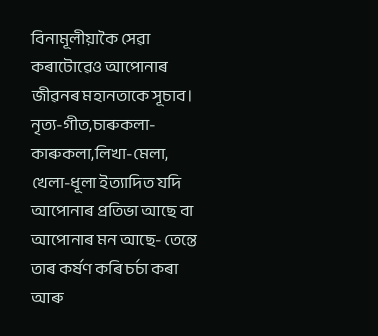বিনামূলীয়াকৈ সেৱা কৰাটোৱেও আপোনাৰ জীৱনৰ মহানতাকে সূচাব। নৃত্য-গীত,চাৰুকলা-কাৰুকলা,লিখা-মেলা, খেলা-ধূলা ইত্যাদিত যদি আপোনাৰ প্ৰতিভা আছে বা আপোনাৰ মন আছে- তেন্তে তাৰ কৰ্ষণ কৰি চৰ্চা কৰা আৰু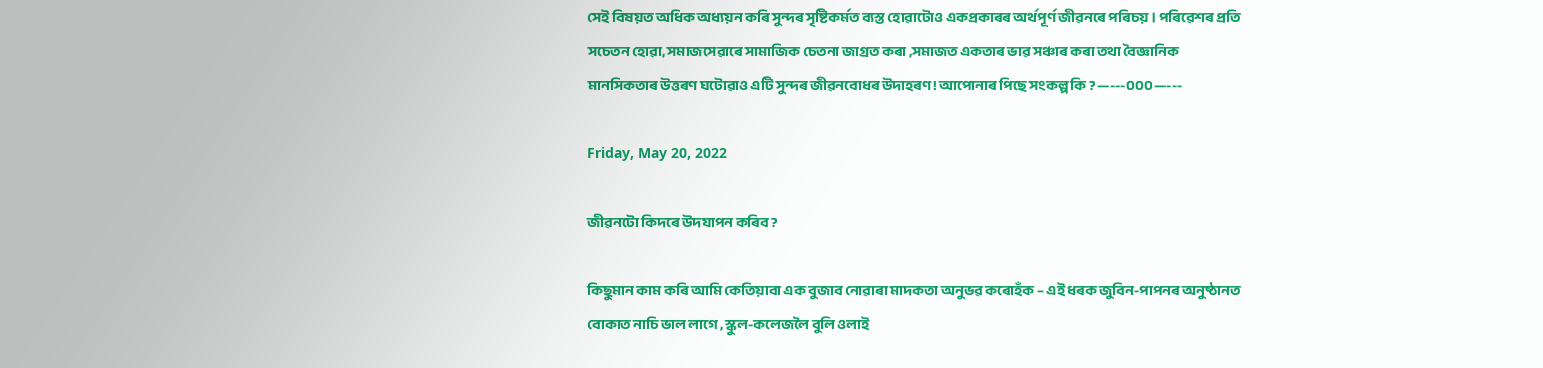সেই বিষয়ত অধিক অধ্যয়ন কৰি সুন্দৰ সৃষ্টিকৰ্মত ব্যস্ত হোৱাটোও একপ্ৰকাৰৰ অৰ্থপূৰ্ণ জীৱনৰে পৰিচয় । পৰিৱেশৰ প্ৰতি সচেতন হোৱা, সমাজসেৱাৰে সামাজিক চেতনা জাগ্ৰত কৰা ,সমাজত একতাৰ ভাৱ সঞ্চাৰ কৰা তথা বৈজ্ঞানিক মানসিকতাৰ উত্তৰণ ঘটোৱাও এটি সুন্দৰ জীৱনবোধৰ উদাহৰণ! আপোনাৰ পিছে সংকল্প কি ? —---০০০—---

Friday, May 20, 2022

জী‌ৱনটো কিদৰে উদযাপন কৰিব ?

কিছুমান কাম কৰি আমি কেতিয়াবা এক বুজাব নো‌ৱাৰা মাদকতা অনুভ‌ৱ কৰোহঁক – এই ধৰক জুবিন-পাপনৰ অনুষ্ঠানত বোকাত নাচি ভাল লাগে , স্কুল-কলেজলৈ বুলি ওলাই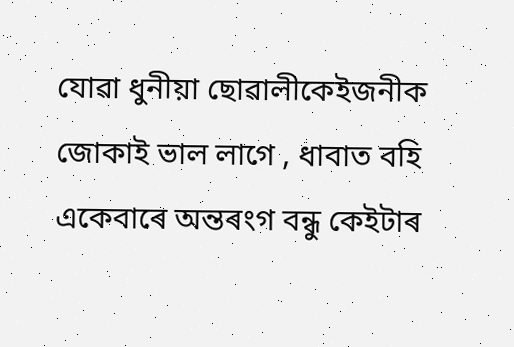যো‌ৱা ধুনীয়া ছো‌ৱালীকেইজনীক জোকাই ভাল লাগে , ধাবাত বহি একেবাৰে অন্তৰংগ বন্ধু কেইটাৰ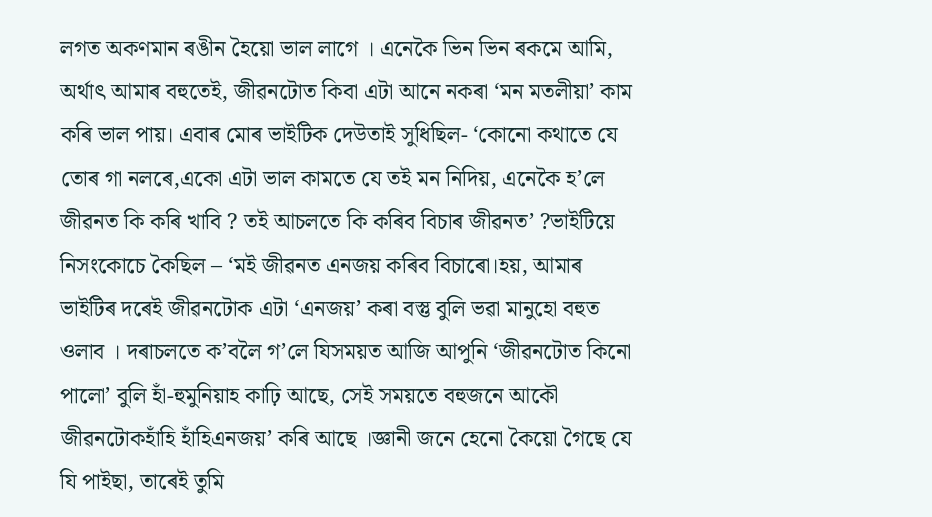লগত অকণমান ৰঙীন হৈয়ো ভাল লাগে । এনেকৈ ভিন ভিন ৰকমে আমি, অৰ্থাৎ আমাৰ বহুতেই, জী‌ৱনটোত কিবা এটা আনে নকৰা ‘মন মতলীয়া’ কাম কৰি ভাল পায়। এবাৰ মোৰ ভাইটিক দেউতাই সুধিছিল- ‘কোনো কথাতে যে তোৰ গা নলৰে,একো এটা ভাল কামতে যে তই মন নিদিয়, এনেকৈ হ’লে জী‌ৱনত কি কৰি খাবি ? তই আচলতে কি কৰিব বিচাৰ জী‌ৱনত’ ?ভাইটিয়ে নিসংকোচে কৈছিল – ‘মই জী‌ৱনত এনজয় কৰিব বিচাৰো।হয়, আমাৰ ভাইটিৰ দৰেই জী‌ৱনটোক এটা ‘এনজয়’ কৰা বস্তু বুলি ভ‌ৱা মানুহো বহুত ওলাব । দৰাচলতে ক’বলৈ গ’লে যিসময়ত আজি আপুনি ‘জী‌ৱনটোত কিনো পালো’ বুলি হাঁ-হুমুনিয়াহ কাঢ়ি আছে, সেই সময়তে বহুজনে আকৌ জী‌ৱনটোকহাঁহি হাঁহিএনজয়’ কৰি আছে ।জ্ঞানী জনে হেনো কৈয়ো গৈছে যে যি পাইছা, তাৰেই তুমি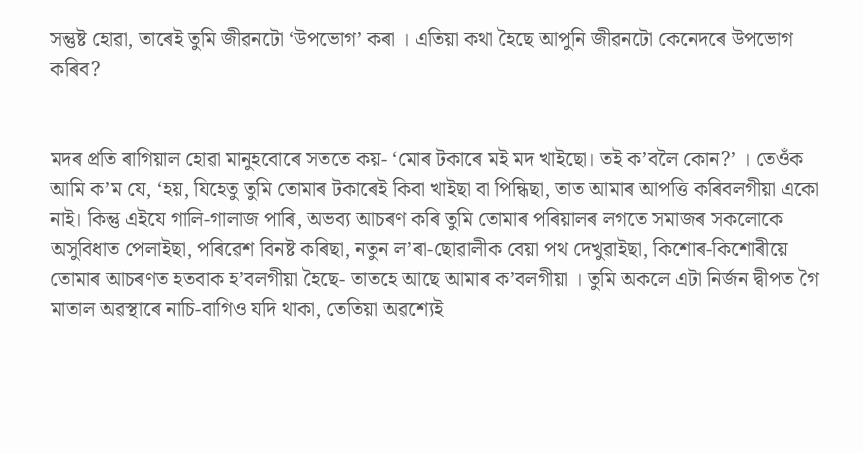সন্তুষ্ট হো‌ৱা, তাৰেই তুমি জী‌ৱনটো ‘উপভোগ’ কৰা । এতিয়া কথা হৈছে আপুনি জী‌ৱনটো কেনেদৰে উপভোগ কৰিব?


মদৰ প্ৰতি ৰাগিয়াল হো‌ৱা মানুহবোৰে সততে কয়- ‘মোৰ টকাৰে মই মদ খাইছো। তই ক’বলৈ কোন?’ । তেওঁক আমি ক’ম যে, ‘হয়, যিহেতু তুমি তোমাৰ টকাৰেই কিবা খাইছা বা পিন্ধিছা, তাত আমাৰ আপত্তি কৰিবলগীয়া একো নাই। কিন্তু এইযে গালি-গালাজ পাৰি, অভব্য আচৰণ কৰি তুমি তোমাৰ পৰিয়ালৰ লগতে সমাজৰ সকলোকে অসুবিধাত পেলাইছা, পৰি‌ৱেশ বিনষ্ট কৰিছা, নতুন ল’ৰা-ছো‌ৱালীক বেয়া পথ দেখু‌ৱাইছা, কিশোৰ-কিশোৰীয়ে তোমাৰ আচৰণত হতবাক হ’বলগীয়া হৈছে- তাতহে আছে আমাৰ ক’বলগীয়া । তুমি অকলে এটা নিৰ্জন দ্বীপত গৈ মাতাল অ‌ৱস্থাৰে নাচি-বাগিও যদি থাকা, তেতিয়া অ‌ৱশ্যেই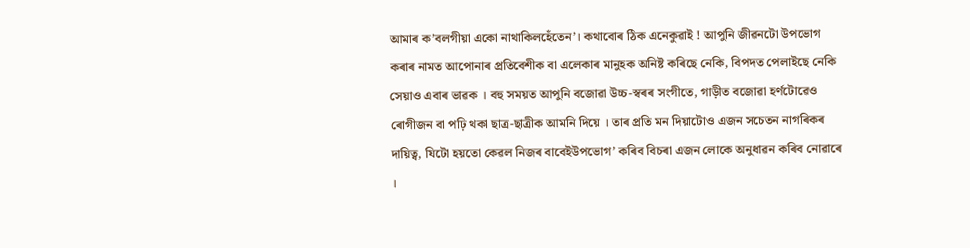আমাৰ ক’বলগীয়া একো নাথাকিলহেঁতেন’। কথাবোৰ ঠিক এনেকু‌ৱাই ! আপুনি জী‌ৱনটো উপভোগ কৰাৰ নামত আপোনাৰ প্ৰতিবেশীক বা এলেকাৰ মানুহক অনিষ্ট কৰিছে নেকি, বিপদত পেলাইছে নেকি সেয়াও এবাৰ ভা‌ৱক । বহু সময়ত আপুনি বজো‌ৱা উচ্চ-স্বৰৰ সংগীতে, গাড়ীত বজো‌ৱা হৰ্ণটো‌ৱেও ৰোগীজন বা পঢ়ি থকা ছাত্ৰ-ছাত্ৰীক আমনি দিয়ে । তাৰ প্ৰতি মন দিয়াটোও এজন সচেতন নাগৰিকৰ দায়িত্ব, যিটো হয়তো কে‌ৱল নিজৰ বাবেইউপভোগ’ কৰিব বিচৰা এজন লোকে অনুধা‌ৱন কৰিব নো‌ৱাৰে ।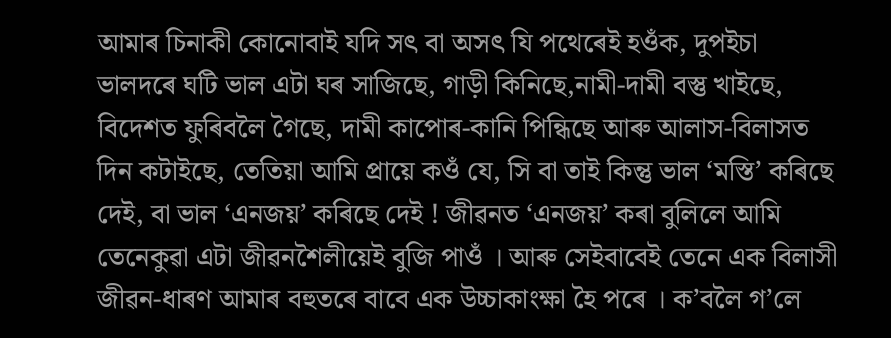আমাৰ চিনাকী কোনোবাই যদি সৎ বা অসৎ যি পথেৰেই হওঁক, দুপইচা ভালদৰে ঘটি ভাল এটা ঘৰ সাজিছে, গাড়ী কিনিছে,নামী-দামী বস্তু খাইছে, বিদেশত ফুৰিবলৈ গৈছে, দামী কাপোৰ-কানি পিন্ধিছে আৰু আলাস-বিলাসত দিন কটাইছে, তেতিয়া আমি প্ৰায়ে কওঁ যে, সি বা তাই কিন্তু ভাল ‘মস্তি’ কৰিছে দেই, বা ভাল ‘এনজয়’ কৰিছে দেই ! জী‌ৱনত ‘এনজয়’ কৰা বুলিলে আমি তেনেকু‌ৱা এটা জী‌ৱনশৈলীয়েই বুজি পাওঁ । আৰু সেইবাবেই তেনে এক বিলাসী জী‌ৱন-ধাৰণ আমাৰ বহুতৰে বাবে এক উচ্চাকাংক্ষা হৈ পৰে । ক’বলৈ গ’লে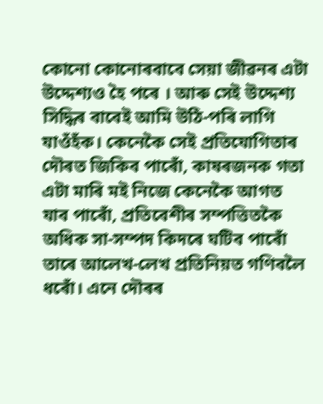কোনো কোনোৰবাবে সেয়া জী‌ৱনৰ এটা উদ্দেশ্যও হৈ পৰে । আৰু সেই উদ্দেশ্য সিদ্ধিৰ বাবেই আমি উঠি-পৰি লাগি যাওঁহঁক। কেনেকৈ সেই প্ৰতিযোগিতাৰ দৌৰত জিকিব পাৰোঁ, কাষৰজনক গতা এটা মাৰি মই নিজে কেনেকৈ আগত যাব পাৰোঁ, প্ৰতিবেশীৰ সম্পত্তিতকৈ অধিক সা-সম্পদ কিদৰে ঘটিব পাৰোঁ তাৰে আলেখ-লেখ প্ৰতিনিয়ত গণিবলৈ ধৰোঁ। এনে দৌৰৰ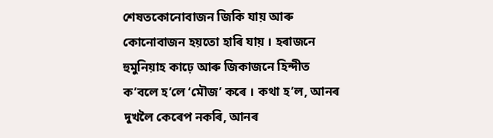শেষতকোনোবাজন জিকি যায় আৰু কোনোবাজন হয়তো হাৰি যায় । হৰাজনে হুমুনিয়াহ কাঢ়ে আৰু জিকাজনে হিন্দীত ক’বলে হ’লে ‘মৌজ’ কৰে । কথা হ’ল, আনৰ দুখলৈ কেৰেপ নকৰি, আনৰ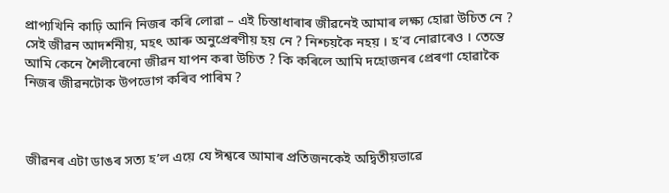প্ৰাপ্যখিনি কাঢ়ি আনি নিজৰ কৰি লো‌ৱা – এই চিন্তাধাৰাৰ জী‌ৱনেই আমাৰ লক্ষ্য হো‌ৱা উচিত নে ? সেই জী‌ৱন আদৰ্শনীয়, মহৎ আৰু অনুপ্ৰেৰণীয় হয় নে ? নিশ্চয়কৈ নহয় । হ’ব নো‌ৱাৰেও । তেন্তে আমি কেনে শৈলীৰেনো জী‌ৱন যাপন কৰা উচিত ? কি কৰিলে আমি দহোজনৰ প্ৰেৰণা হো‌ৱাকৈ নিজৰ জী‌ৱনটোক উপভোগ কৰিব পাৰিম ?



জী‌ৱনৰ এটা ডাঙৰ সত্য হ’ল এয়ে যে ঈশ্বৰে আমাৰ প্ৰতিজনকেই অদ্বিতীয়ভা‌ৱে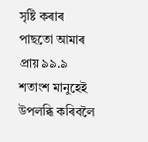সৃষ্টি কৰাৰ পাছতো আমাৰ প্ৰায় ৯৯.৯ শতাংশ মানুহেই উপলব্ধি কৰিবলৈ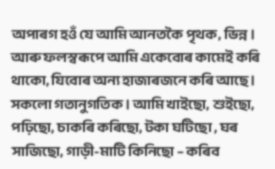অপাৰগ হওঁ যে আমি আনতকৈ পৃথক, ভিন্ন। আৰু ফলস্বৰূপে আমি একেবোৰ কামেই কৰি থাকো, যিবোৰ অন্য হাজাৰজনে কৰি আছে । সকলো গতানুগতিক । আমি খাইছো, শুইছো, পঢ়িছো, চাকৰি কৰিছো, টকা ঘটিছো , ঘৰ সাজিছো, গাড়ী-মাটি কিনিছো – কৰিব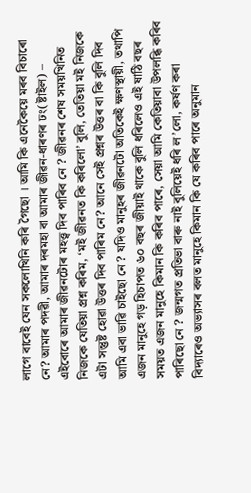লাগে বাবেই যেন সকলোখিনি কৰি গৈছো । আমি কি এনেকৈয়ে মৰব বিচাৰো নে? আমাৰ পদ‌ৱী, আমাৰ দৰমহা বা আমাৰ জী‌ৱন-ধাৰণৰ ঢং(ষ্টাইল) – এইবোৰে আমাৰ জী‌ৱনটোৰ মহত্ত্ব দিব পাৰিব নে ? জী‌ৱনৰ শেষ সময়খিনিত নিজকে যেতিয়া প্ৰশ্ন কৰিম, ‘মই জী‌ৱনত কি কৰিলো’ বুলি, তেতিয়া মই নিজকে এটা সন্তুষ্ট হো‌ৱা উত্তৰ দিব পাৰিম নে? আনে সেই প্ৰশ্নৰ উত্তৰ বা কি বুলি দিব আমি এবা ভা‌ৱি চাইছো নে ? যদিও মানুহৰ জী‌ৱনটো অতিকেই ক্ষণস্থায়ী, তথাপি এজন মানুহে গড় হিচাপত ৬০ বছৰ জীয়াই থাকে বুলি ধৰিলেও এই ষাঠি বছৰ সময়ত এজন মানুহে কিমান কি কৰিব পাৰে, সেয়া আমি কেতিয়াবা উপলব্ধি কৰিব পাৰিছো নে ? জন্মগত প্ৰতিভা বাৰু নাই বুলিয়েই ধৰি ল’লো, কৰ্ষণ কৰা বিদ্যাৰেও অভ্যাসৰ বলত মানুহে কিমান কি যে কৰিব পাৰে অনুমান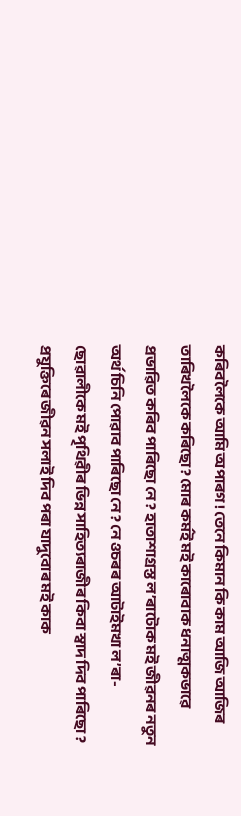কৰিবলৈকে আমি অপাৰগ ! তেনে কিমান কি কাম আজি আজিৰ তাৰিখলৈকে কৰিছো? মোৰ কৰ্মই মই কাৰোবাক ধনাত্মকভা‌ৱে প্ৰভা‌ৱিত কৰিব পাৰিছো নে ? হাতাশাগ্ৰস্ত ল’ৰাটোক মই জী‌ৱনৰ নতুন অৰ্থ চিনি প‌ো‌ৱাব পাৰিছো নে ? নে ওচৰৰ আটাইমখা ল’ৰা-ছো‌ৱালীকে মই পৃথি‌ৱীৰ ভিন্ন সাহিত্যৰাজীৰ কিবা স্বাদ দিব পাৰিছো ? প্ৰযুক্তিৰে জী‌ৱন সলাই দিব পৰা যাদুবোৰ মই কাক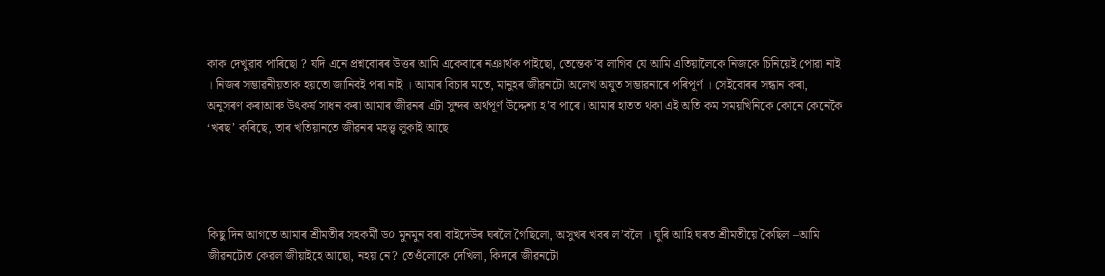কাক দেখু‌ৱাব পাৰিছো ? যদি এনে প্ৰশ্নবোৰৰ উত্তৰ আমি একেবাৰে নঞাৰ্থক পাইছো, তেন্তেক’ব লাগিব যে আমি এতিয়ালৈকে নিজকে চিনিয়েই পো‌ৱা নাই । নিজৰ সম্ভা‌ৱনীয়তাক হয়তো জানিবই পৰা নাই । আমাৰ বিচাৰ মতে, মানুহৰ জী‌ৱনটো অলেখ অযুত সম্ভা‌ৱনাৰে পৰিপূৰ্ণ । সেইবোৰৰ সন্ধান কৰা, অনুসৰণ কৰাআৰু উৎকৰ্ষ সাধন কৰা আমাৰ জী‌ৱনৰ এটা সুন্দৰ অৰ্থপূৰ্ণ উদ্দেশ্য হ’ব পাৰে। আমাৰ হাতত থকা এই অতি কম সময়খিনিকে কোনে কেনেকৈ ‘খৰছ’ কৰিছে, তাৰ খতিয়ানতে জী‌ৱনৰ মহত্ত্ব লুকাই আছে




কিছু দিন আগতে আমাৰ শ্ৰীমতীৰ সহকৰ্মী ড০ মুনমুন বৰা বাইদেউৰ ঘৰলৈ গৈছিলো, অসুখৰ খবৰ ল’বলৈ । ঘুৰি আহি ঘৰত শ্ৰীমতীয়ে কৈছিল –আমি জী‌ৱনটোত কে‌ৱল জীয়াইহে আছো, নহয় নে? তেওঁলোকে দেখিলা, কিদৰে জী‌ৱনটো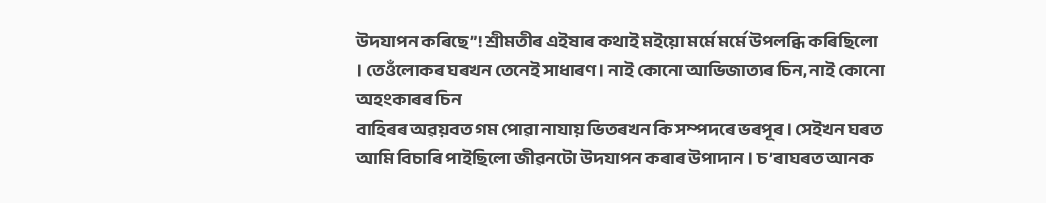উদযাপন কৰিছে”! শ্ৰীমতীৰ এইষাৰ কথাই মইয়ো মৰ্মে মৰ্মে উপলব্ধি কৰিছিলো । তেওঁলোকৰ ঘৰখন তেনেই সাধাৰণ। নাই কোনো আভিজাত্যৰ চিন, নাই কোনো অহংকাৰৰ চিন
বাহিৰৰ অ‌ৱয়বত গম পো‌ৱা নাযায় ভিতৰখন কি সম্পদৰে ভৰপূৰ। সেইখন ঘৰত আমি বিচাৰি পাইছিলো জী‌ৱনটো উদযাপন কৰাৰ উপাদান । চ’ৰাঘৰত আনক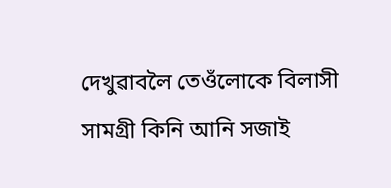দেখু‌ৱাবলৈ তেওঁলোকে বিলাসী সামগ্ৰী কিনি আনি সজাই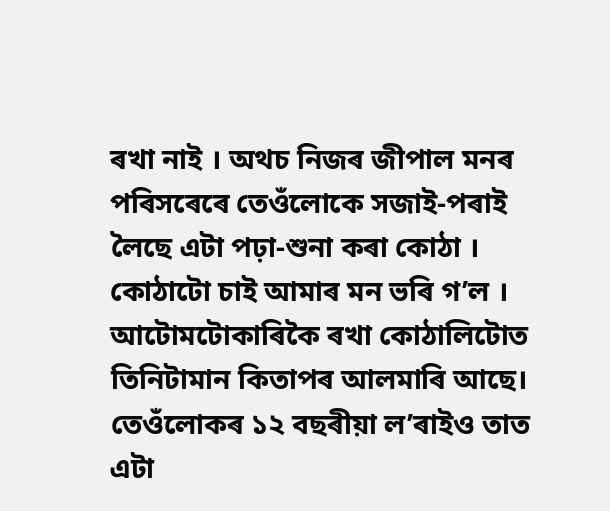ৰখা নাই । অথচ নিজৰ জী‌পাল মনৰ পৰিসৰেৰে তেওঁলোকে সজাই-পৰাই লৈছে এটা পঢ়া-শুনা কৰা কোঠা । কোঠাটো চাই আমাৰ মন ভৰি গ’ল । আটোমটোকাৰিকৈ ৰখা কোঠালিটোত তিনিটামান কিতাপৰ আলমাৰি আছে। তেওঁলোকৰ ১২ বছৰীয়া ল’ৰাইও তাত এটা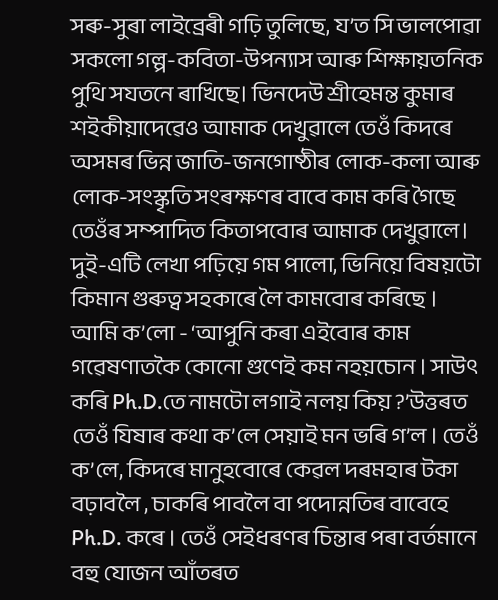সৰু-সুৰা লাইব্ৰেৰী গঢ়ি তুলিছে, য’ত সি ভালপো‌ৱা সকলো গল্প-কবিতা-উপন্যাস আৰু শিক্ষায়তনিক পুথি সযতনে ৰাখিছে। ভিনদেউ শ্ৰীহেমন্ত কুমাৰ শইকীয়াদে‌ৱেও আমাক দেখু‌ৱালে তেওঁ কিদৰে অসমৰ ভিন্ন জাতি-জনগোষ্ঠীৰ লোক-কলা আৰু লোক-সংস্কৃতি সংৰক্ষণৰ বাবে কাম কৰি গৈছে তেওঁৰ সম্পাদিত কিতাপবোৰ আমাক দেখু‌ৱালে। দুই-এটি লেখা পঢ়িয়ে গম পালো, ভিনিয়ে বিষয়টো কিমান গুৰুত্ব সহকাৰে লৈ কামবোৰ কৰিছে । আমি ক’লো - ‘আপুনি কৰা এইবোৰ কাম গ‌ৱেষণাতকৈ কোনো গুণেই কম নহয়চোন । সাউৎ কৰি Ph.D.তে নামটো লগাই নলয় কিয় ?’উত্তৰত তেওঁ যিষাৰ কথা ক’লে সেয়াই মন ভৰি গ’ল । তেওঁ ক’লে, কিদৰে মানুহবোৰে কে‌ৱল দৰমহাৰ টকা বঢ়াবলৈ , চাকৰি পাবলৈ বা পদোন্নতিৰ বাবেহে Ph.D. কৰে । তেওঁ সেইধৰণৰ চিন্তাৰ পৰা বৰ্তমানে বহু যোজন আঁতৰত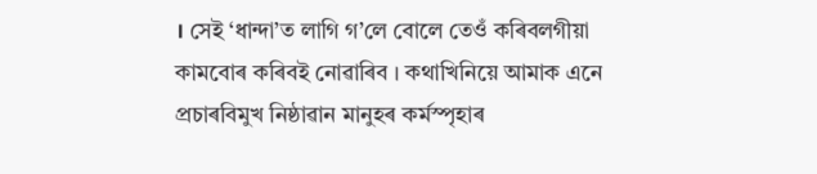। সেই ‘ধান্দা’ত লাগি গ’লে বোলে তেওঁ কৰিবলগীয়া কামবোৰ কৰিবই নো‌ৱাৰিব । কথাখিনিয়ে আমাক এনে প্ৰচাৰবিমুখ নিষ্ঠা‌ৱান মানুহৰ কৰ্মস্পৃহাৰ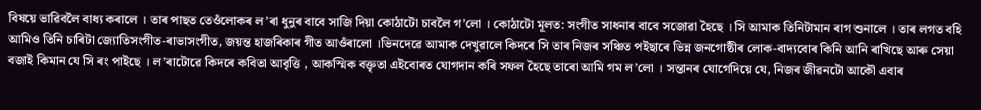বিষয়ে ভা‌ৱিবলৈ বাধ্য কৰালে । তাৰ পাছত তেওঁলোকৰ ল’ৰা ধুনুৰ বাবে সাজি দিয়া কোঠাটো চাবলৈ গ’লো । কোঠাটো মূলত: সংগীত সাধনাৰ বাবে সজো‌ৱা হৈছে । সি আমাক তিনিটামান ৰাগ শুনালে । তাৰ লগত বহি আমিও তিনি চাৰিটা জ্যোতিসংগীত-ৰাভাসংগীত, জয়ন্ত হাজৰিকাৰ গীত আওঁৰালো ।ভিনদে‌ৱে আমাক দেখু‌ৱালে কিদৰে সি তাৰ নিজৰ সঞ্চিত পইছাৰে ভিন্ন জনগোষ্ঠীৰ লোক-বাদ্যবোৰ কিনি আনি ৰাখিছে আৰু সেয়া বজাই কিমান যে সি ৰং পাইছে । ল’ৰাটো‌ৱে কিদৰে কবিতা আবৃত্তি , আকস্মিক বক্তৃতা এইবোৰত যোগদান কৰি সফল হৈছে তাৰো আমি গম ল’লো । সন্তানৰ যোগেদিয়ে যে, নিজৰ জী‌ৱনটো আকৌ এবাৰ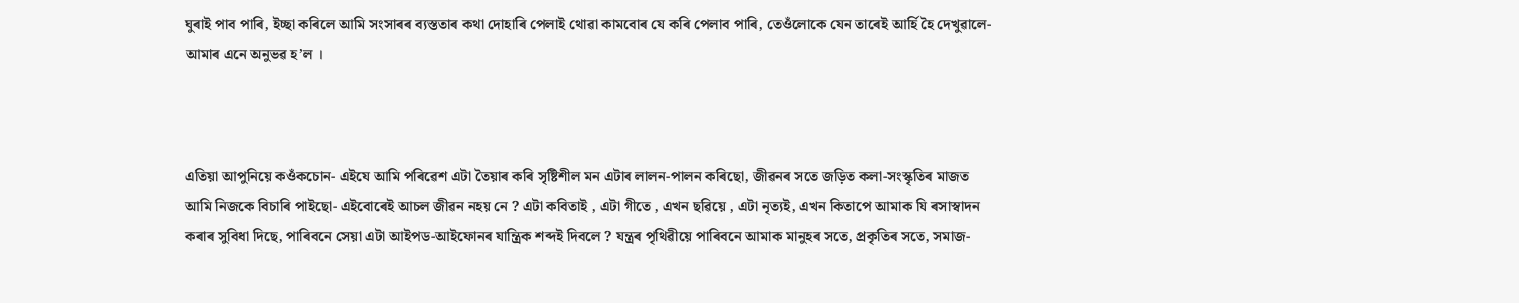ঘুৰাই পাব পাৰি, ইচ্ছা কৰিলে আমি সংসাৰৰ ব্যস্ততাৰ কথা দোহাৰি পেলাই থো‌ৱা কামবোৰ যে কৰি পেলাব পাৰি, তেওঁলোকে যেন তাৰেই আৰ্হি হৈ দেখু‌ৱালে- আমাৰ এনে অনুভ‌ৱ হ’ল ।



এতিয়া আপুনিয়ে কওঁকচোন- এইযে আমি পৰি‌ৱেশ এটা তৈয়াৰ কৰি সৃষ্টিশীল মন এটাৰ লালন-পালন কৰিছো, জী‌ৱনৰ সতে জড়িত কলা-সংস্কৃতিৰ মাজত আমি নিজকে বিচাৰি পাইছো- এইবোৰেই আচল জী‌ৱন নহয় নে ? এটা কবিতাই , এটা গীতে , এখন ছ‌ৱিয়ে , এটা নৃত্যই, এখন কিতাপে আমাক যি ৰসাস্বাদন কৰাৰ সুবিধা দিছে, পাৰিবনে সেয়া এটা আইপড-আইফোনৰ যান্ত্ৰিক শব্দই দিবলে ? যন্ত্ৰৰ পৃথি‌ৱীয়ে পাৰিবনে আমাক মানুহৰ সতে, প্ৰকৃতিৰ সতে, সমাজ-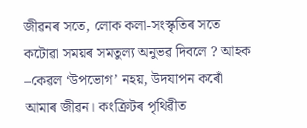জী‌ৱনৰ সতে, লোক কলা-সংস্কৃতিৰ সতে কটো‌ৱা সময়ৰ সমতুল্য অনুভ‌ৱ দিবলে ? আহক –কে‌ৱল ‘উপভোগ’ নহয়, উদযাপন কৰোঁ আমাৰ জী‌ৱন। কংক্ৰিটৰ পৃথি‌ৱীত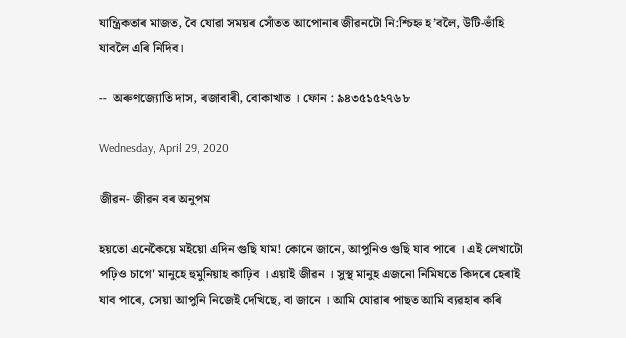যান্ত্ৰিকতাৰ মাজত, বৈ যো‌ৱা সময়ৰ সোঁতত আপোনাৰ জী‌ৱনটো নি:শ্চিহ্ন হ’বলৈ, উটি-ভাঁহি যাবলৈ এৰি নিদিব।

--  অৰুণজ্যোতি দাস, ৰজাবাৰী, বোকাখাত । ফোন : ৯৪৩৫১৫২৭৬৮

Wednesday, April 29, 2020

জী‌ৱন- জী‌ৱন বৰ অনুপম

হয়তো এনেকৈয়ে মইয়ো এদিন গুছি যাম! কোনে জানে, আপুনিও গুছি যাব পাৰে । এই লেখাটো পঢ়িও চাগে' মানুহে হুমুনিয়াহ কাঢ়িব । এয়াই জী‌ৱন । সুস্থ মানুহ এজনো নিমিষতে কিদৰে হেৰাই যাব পাৰে, সেয়া আপুনি নিজেই দেখিছে, বা জানে । আমি যো‌ৱাৰ পাছত আমি ব্য‌ৱহাৰ কৰি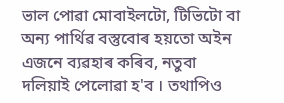ভাল পো‌ৱা মোবাইলটো, টিভিটো বা অন্য পাৰ্থি‌ৱ বস্তুবোৰ হয়তো অইন এজনে ব্য‌ৱহাৰ কৰিব, নতুবা দলিয়াই পেলো‌ৱা হ'ব । তথাপিও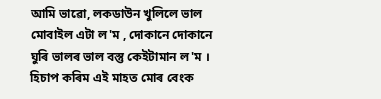আমি ভা‌ৱো, লকডাউন খুলিলে ভাল মোবাইল এটা ল'ম , দোকানে দোকানে ঘুৰি ভালৰ ভাল বস্তু কেইটামান ল'ম । হিচাপ কৰিম এই মাহত মোৰ বেংক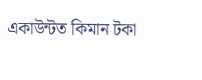একাউন্টত কিমান টকা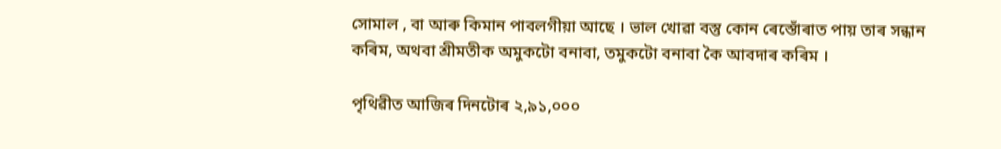সোমাল , বা আৰু কিমান পাবলগীয়া আছে । ভাল খো‌ৱা বস্তু কোন ৰেস্তোঁৰাত পায় তাৰ সন্ধান কৰিম, অথবা শ্ৰীমতীক অমুকটো বনাবা, তমুকটো বনাবা কৈ আবদাৰ কৰিম ।

পৃথি‌ৱীত আজিৰ দিনটোৰ ২,৯১,০০০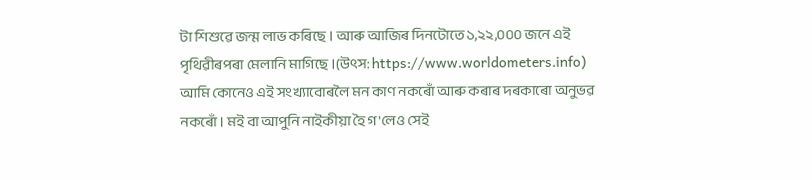টা শিশু‌ৱে জন্ম লাভ কৰিছে । আৰু আজিৰ দিনটোতে ১,২২,০০০ জনে এই পৃথি‌ৱীৰপৰা মেলানি মাগিছে ।(উৎস: https://www.worldometers.info) আমি কোনেও এই সংখ্যাবোৰলৈ মন কাণ নকৰোঁ আৰু কৰাৰ দৰকাৰো অনুভ‌ৱ নকৰোঁ । মই বা আপুনি নাইকীয়া হৈ গ'লেও সেই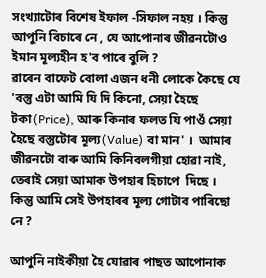সংখ্যাটোৰ বিশেষ ইফাল -সিফাল নহয় । কিন্তু আপুনি বিচাৰে নে , যে আপোনাৰ জী‌ৱনটোও ইমান মূল্যহীন হ'ব পাৰে বুলি ?
ৱাৰেন বাফেট বোলা এজন ধনী লোকে কৈছে যে 'বস্তু এটা আমি যি দি কিনো, সেয়া হৈছে টকা(Price), আৰু কিনাৰ ফলত যি পাওঁ সেয়া হৈছে বস্তুটোৰ মূল্য(Value) বা মান' ।  আমাৰ জী‌ৱনটো বাৰু আমি কিনিবলগীয়া হো‌ৱা নাই, তেৰাই সেয়া আমাক উপহাৰ হিচাপে  দিছে । কিন্তু আমি সেই উপহাৰৰ মূল্য গোটাব পাৰিছো নে ?

আপুনি নাইকীয়া হৈ যো‌ৱাৰ পাছত আপোনাক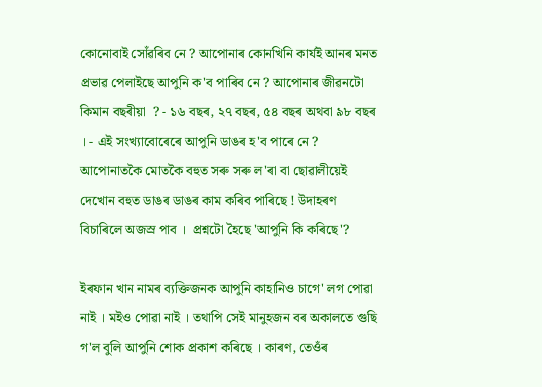কোনোবাই সোঁ‌ৱৰিব নে ? আপোনাৰ কোনখিনি কাৰ্যই আনৰ মনত প্ৰভা‌ৱ পেলাইছে আপুনি ক'ব পাৰিব নে ? আপোনাৰ জী‌ৱনটো কিমান বছৰীয়া  ? - ১৬ বছৰ, ২৭ বছৰ, ৫৪ বছৰ অথবা ৯৮ বছৰ । - এই সংখ্যাবোৰেৰে আপুনি ডাঙৰ হ'ব পাৰে নে ? আপোনাতকৈ মোতকৈ বহুত সৰু সৰু ল'ৰা বা ছো‌ৱালীয়েই দেখোন বহুত ডাঙৰ ডাঙৰ কাম কৰিব পাৰিছে ! উদাহৰণ বিচাৰিলে অজস্ৰ পাব ।  প্ৰশ্নটো হৈছে 'আপুনি কি কৰিছে'?

ইৰফান খান নামৰ ব্যক্তিজনক আপুনি কাহানিও চাগে' লগ পো‌ৱা নাই । মইও পো‌ৱা নাই । তথাপি সেই মানুহজন বৰ অকালতে গুছি গ'ল বুলি আপুনি শোক প্ৰকাশ কৰিছে । কাৰণ, তেওঁৰ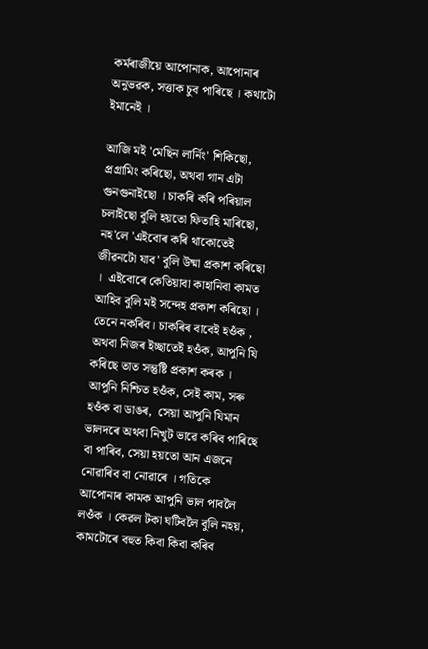কৰ্মৰাজীয়ে আপোনাক, আপোনাৰ অনুভ‌ৱক, সত্তাক চুব পাৰিছে । কথাটো ইমানেই ।

আজি মই 'মেছিন লাৰ্নিং' শিকিছো, প্ৰগ্ৰামিং কৰিছো, অথবা গান এটা গুনগুনাইছো । চাকৰি কৰি পৰিয়াল চলাইছো বুলি হয়তো ফিতাহি মাৰিছো, নহ'লে 'এইবোৰ কৰি থাকোতেই জী‌ৱনটো যাব' বুলি উষ্মা প্ৰকাশ কৰিছো ।  এইবোৰে কেতিয়াবা কাহানিবা কামত আহিব বুলি মই সন্দেহ প্ৰকাশ কৰিছো । তেনে নকৰিব। চাকৰিৰ বাবেই হওঁক , অথবা নিজৰ ইচ্ছাতেই হওঁক, আপুনি যি কৰিছে তাত সন্তুষ্টি প্ৰকাশ কৰক । আপুনি নিশ্চিত হওঁক, সেই কাম, সৰু হওঁক বা ডাঙৰ,  সেয়া আপুনি যিমান ভালদৰে অথবা নিখুট ভা‌ৱে কৰিব পাৰিছে বা পাৰিব, সেয়া হয়তো আন এজনে নো‌ৱাৰিব বা নো‌ৱাৰে । গতিকে আপোনাৰ কামক আপুনি ভাল পাবলৈ লওঁক । কে‌ৱল টকা ঘটিবলৈ বুলি নহয়, কামটোৰে বহুত কিবা কিবা কৰিব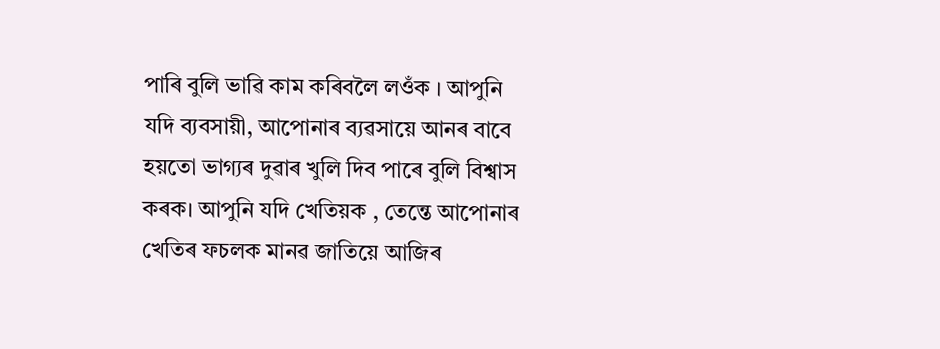পাৰি বুলি ভা‌ৱি কাম কৰিবলৈ লওঁক । আপুনি যদি ব্যবসায়ী, আপোনাৰ ব্য‌ৱসায়ে আনৰ বাবে হয়তো ভাগ্যৰ দু‌ৱাৰ খুলি দিব পাৰে বুলি বিশ্বাস কৰক। আপুনি যদি খেতিয়ক , তেন্তে আপোনাৰ খেতিৰ ফচলক মান‌ৱ জাতিয়ে আজিৰ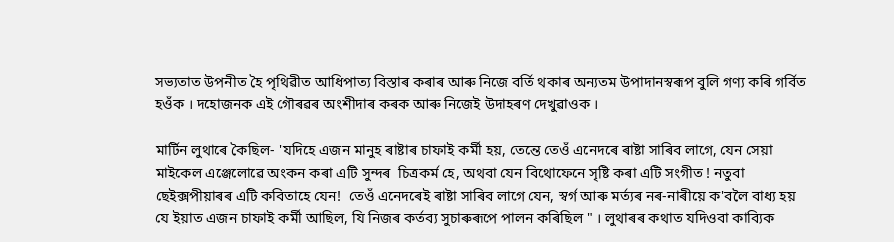সভ্যতাত উপনীত হৈ পৃথি‌ৱীত আধিপাত্য বিস্তাৰ কৰাৰ আৰু নিজে বৰ্তি থকাৰ অন্যতম উপাদানস্বৰূপ বুলি গণ্য কৰি গৰ্বিত হওঁক । দহোজনক এই গৌৰ‌ৱৰ অংশীদাৰ কৰক আৰু নিজেই উদাহৰণ দেখু‌ৱাওক ।

মাৰ্টিন লুথাৰে কৈছিল- 'যদিহে এজন মানুহ ৰাষ্টাৰ চাফাই কৰ্মী হয়, তেন্তে তেওঁ এনেদৰে ৰাষ্টা সাৰিব লাগে, যেন সেয়া মাইকেল এঞ্জেলো‌ৱে অংকন কৰা এটি সুন্দৰ  চিত্ৰকৰ্ম হে, অথবা যেন বিথোফেনে সৃষ্টি কৰা এটি সংগীত ! নতুবা ছেইক্সপীয়াৰৰ এটি কবিতাহে যেন!  তেওঁ এনেদৰেই ৰাষ্টা সাৰিব লাগে যেন, স্বৰ্গ আৰু মৰ্ত্যৰ নৰ-নাৰীয়ে ক'বলৈ বাধ্য হয় যে ইয়াত এজন চাফাই কৰ্মী আছিল, যি নিজৰ কৰ্তব্য সুচাৰুৰূপে পালন কৰিছিল " । লুথাৰৰ কথাত যদিওবা কাব্যিক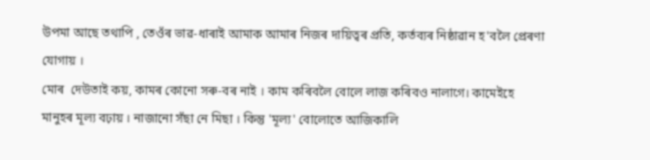উপমা আছে তথাপি , তেওঁৰ ভা‌ৱ-ধাৰাই আমাক আমাৰ নিজৰ দায়িত্বৰ প্ৰতি, কৰ্তব্যৰ নিষ্ঠা‌ৱান হ'বলৈ প্ৰেৰণা যোগায় ।
মোৰ  দেউতাই কয়, কামৰ কোনো সৰু-বৰ নাই । কাম কৰিবলৈ বোলে লাজ কৰিবও নালাগে। কামেইহে মানুহৰ মূল্য বঢ়ায় । নাজানো সঁছা নে মিছা । কিন্তু 'মূল্য' বোলোতে আজিকালি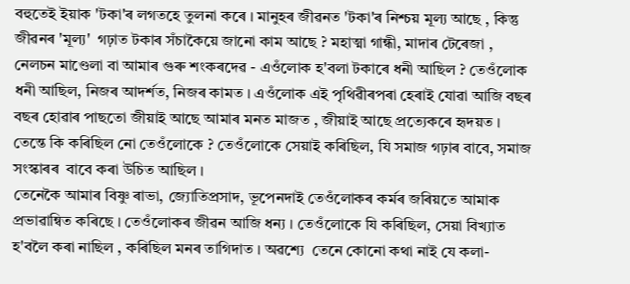বহুতেই ইয়াক 'টকা'ৰ লগতহে তুলনা কৰে । মানুহৰ জী‌ৱনত 'টকা'ৰ নিশ্চয় মূল্য আছে , কিন্তু জী‌ৱনৰ 'মূল্য'  গঢ়াত টকাৰ সঁচাকৈয়ে জানো কাম আছে ? মহাত্মা গান্ধী, মাদাৰ টেৰেজা , নেলচন মাণ্ডেলা বা আমাৰ গুৰু শংকৰদে‌ৱ - এওঁলোক হ'বলা টকাৰে ধনী আছিল ? তেওঁলোক ধনী আছিল, নিজৰ আদৰ্শত, নিজৰ কামত । এওঁলোক এই পৃথি‌ৱীৰপৰা হেৰাই যো‌ৱা আজি বছৰ বছৰ হো‌ৱাৰ পাছতো জী‌য়াই আছে আমাৰ মনত মাজত , জী‌য়াই আছে প্ৰত্যেকৰে হৃদয়ত । তেন্তে কি কৰিছিল নো তেওঁলোকে ? তেওঁলোকে সেয়াই কৰিছিল, যি সমাজ গঢ়াৰ বাবে, সমাজ সংস্কাৰৰ  বাবে কৰা উচিত আছিল ।
তেনেকৈ আমাৰ বিষ্ণু ৰাভা, জ্যোতিপ্ৰসাদ, ভূপেনদাই তেওঁলোকৰ কৰ্মৰ জৰিয়তে আমাক প্ৰভা‌ৱান্বিত কৰিছে । তেওঁলোকৰ জী‌ৱন আজি ধন্য । তেওঁলোকে যি কৰিছিল, সেয়া বিখ্যাত হ'বলৈ কৰা নাছিল , কৰিছিল মনৰ তাগিদাত । অ‌ৱশ্যে  তেনে কোনো কথা নাই যে কলা-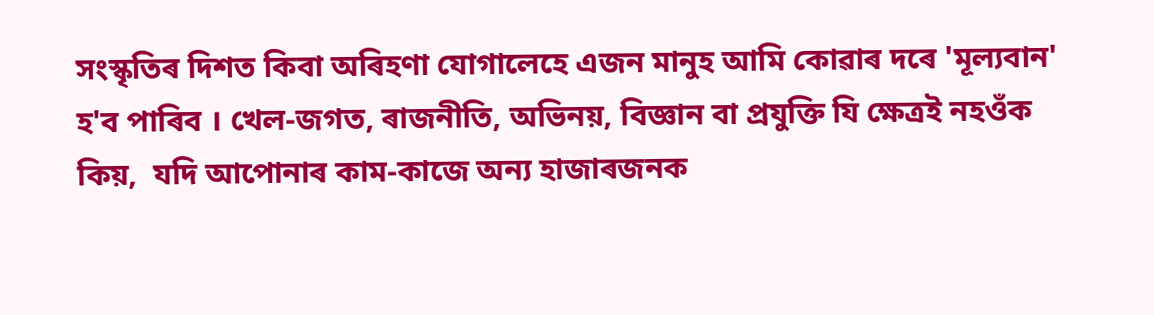সংস্কৃতিৰ দিশত কিবা অৰিহণা যোগালেহে এজন মানুহ আমি কো‌ৱাৰ দৰে 'মূল্যবান' হ'ব পাৰিব । খেল-জগত, ৰাজনীতি, অভিনয়, বিজ্ঞান বা প্ৰযুক্তি যি ক্ষেত্ৰই নহওঁক কিয়,  যদি আপোনাৰ কাম-কাজে অন্য হাজাৰজনক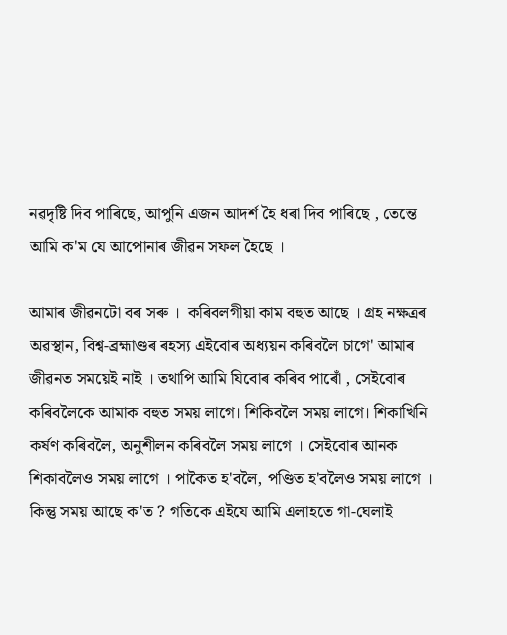ন‌ৱদৃষ্টি দিব পাৰিছে, আপুনি এজন আদৰ্শ হৈ ধৰা দিব পাৰিছে , তেন্তে আমি ক'ম যে আপো‌নাৰ জী‌ৱন সফল হৈছে ।

আমাৰ জী‌ৱনটো বৰ সৰু ।  কৰিবলগীয়া কাম বহুত আছে । গ্ৰহ নক্ষত্ৰৰ অ‌ৱস্থান, বিশ্ব-ব্ৰহ্মাণ্ডৰ ৰহস্য এইবোৰ অধ্যয়ন কৰিবলৈ চাগে' আমাৰ জী‌ৱনত সময়েই নাই । তথাপি আমি যিবোৰ কৰিব পাৰোঁ , সেইবোৰ কৰিবলৈকে আমাক বহুত সময় লাগে। শিকিবলৈ সময় লাগে। শিকাখিনি কৰ্ষণ কৰিবলৈ, অনুশীলন কৰিবলৈ সময় লাগে । সেইবোৰ আনক শিকাবলৈও সময় লাগে । পাকৈত হ'বলৈ, পণ্ডিত হ'বলৈও সময় লাগে । কিন্তু সময় আছে ক'ত ? গতিকে এইযে আমি এলাহতে গা-ঘেলাই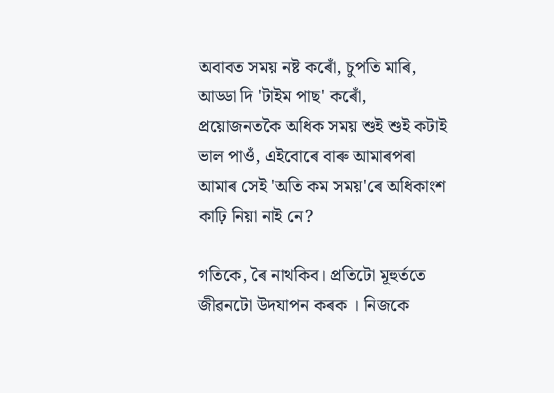অবাবত সময় নষ্ট কৰোঁ, চুপতি মাৰি, আড্ডা দি 'টাইম পাছ' কৰোঁ, প্ৰয়োজনতকৈ অধিক সময় শুই শুই কটাই ভাল পাওঁ, এইবোৰে বাৰু আমাৰপৰা আমাৰ সেই 'অতি কম সময়'ৰে অধিকাংশ কাঢ়ি নিয়া নাই নে?

গতিকে, ৰৈ নাথকিব। প্ৰতিটো মূহুৰ্ততে জী‌ৱনটো উদযাপন কৰক । নিজকে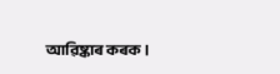আ‌ৱিষ্কাৰ কৰক ।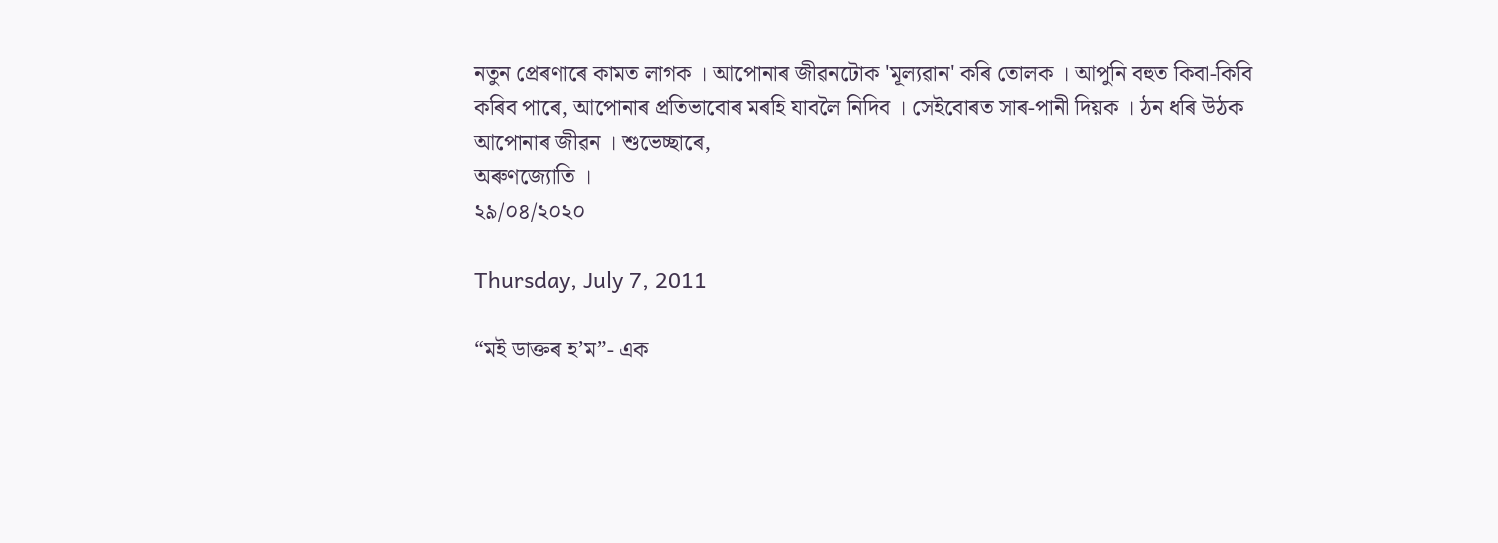নতুন প্ৰেৰণাৰে কামত লাগক । আপোনাৰ জী‌ৱনটোক 'মূল্য‌ৱান' কৰি তোলক । আপুনি বহুত কিবা-কিবি কৰিব পাৰে, আপোনাৰ প্ৰতিভাবোৰ মৰহি যাবলৈ নিদিব । সেইবোৰত সাৰ-পানী দিয়ক । ঠন ধৰি উঠক আপোনাৰ জী‌ৱন । শুভেচ্ছাৰে,
অৰুণজ্যোতি ।
২৯/০৪/২০২০

Thursday, July 7, 2011

“মই ডাক্তৰ হ’ম”- এক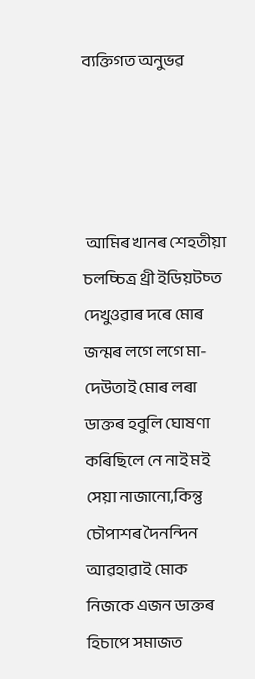ব্যক্তিগত অনুভ‌ৱ




 আমিৰ খানৰ শেহতীয়া চলচ্চিত্ৰ থ্ৰী ইডিয়টচ্ত দেখু‌ওৱাৰ দৰে মোৰ জন্মৰ লগে লগে মা-দেউতাই মোৰ লৰা ডাক্তৰ হবুলি ঘোষণা কৰিছিলে নে নাই মই সেয়া নাজানো,কিন্তু চৌপাশৰ দৈনন্দিন আ‌ৱহা‌ৱাই মোক নিজকে এজন ডাক্তৰ হিচাপে সমাজত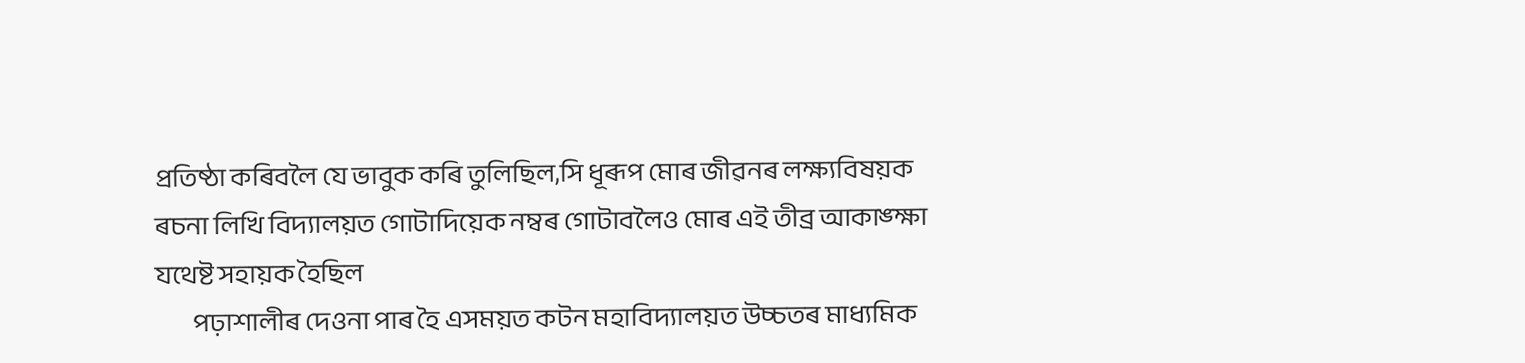প্ৰতিষ্ঠা কৰিবলৈ যে ভাবুক কৰি তুলিছিল,সি ধূৰূপ মোৰ জী‌ৱনৰ লক্ষ্যবিষয়ক ৰচনা লিখি বিদ্যালয়ত গোটাদিয়েক নম্বৰ গোটাবলৈও মোৰ এই তীব্ৰ আকাঙ্ক্ষা যথেষ্ট সহায়ক হৈছিল
        পঢ়াশালীৰ দেওনা পাৰ হৈ এসময়ত কটন মহাবিদ্যালয়ত উচ্চতৰ মাধ্যমিক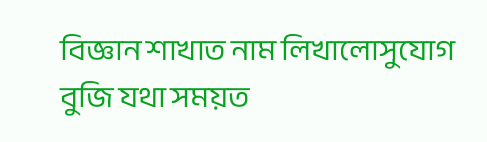বিজ্ঞান শাখাত নাম লিখালোসুযোগ বুজি যথা সময়ত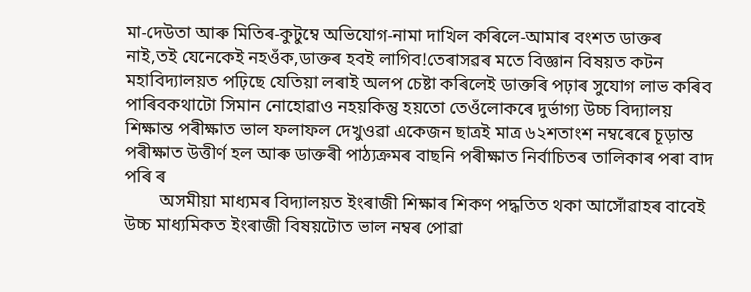মা-দেউতা আৰু মিতিৰ-কুটুম্বে অভিযোগ-নামা দাখিল কৰিলে-আমাৰ বংশত ডাক্তৰ নাই,তই যেনেকেই নহওঁক,ডাক্তৰ হবই লাগিব!তেৰাস‌ৱৰ মতে বিজ্ঞান বিষয়ত কটন মহাবিদ্যালয়ত পঢ়িছে যেতিয়া লৰাই অলপ চেষ্টা কৰিলেই ডাক্তৰি পঢ়াৰ সুযোগ লাভ কৰিব পাৰিবকথাটো সিমান নোহো‌ৱাও নহয়কিন্তু হয়তো তেওঁলোকৰে দুৰ্ভাগ্য উচ্চ বিদ্যালয় শিক্ষান্ত পৰীক্ষাত ভাল ফলাফল দেখুও‌ৱা একেজন ছাত্ৰই মাত্ৰ ৬২শতাংশ নম্বৰেৰে চূড়ান্ত পৰীক্ষাত উত্তীৰ্ণ হল আৰু ডাক্তৰী পাঠ্যক্ৰমৰ বাছনি পৰীক্ষাত নিৰ্বাচিতৰ তালিকাৰ পৰা বাদ পৰি ৰ
        অসমীয়া মাধ্যমৰ বিদ্যালয়ত ইংৰাজী শিক্ষাৰ শিকণ পদ্ধতিত থকা আসোঁৱাহৰ বাবেই উচ্চ মাধ্যমিকত ইংৰাজী বিষয়টোত ভাল নম্বৰ পো‌ৱা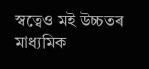স্বত্বেও মই উচ্চতৰ মাধ্যমিক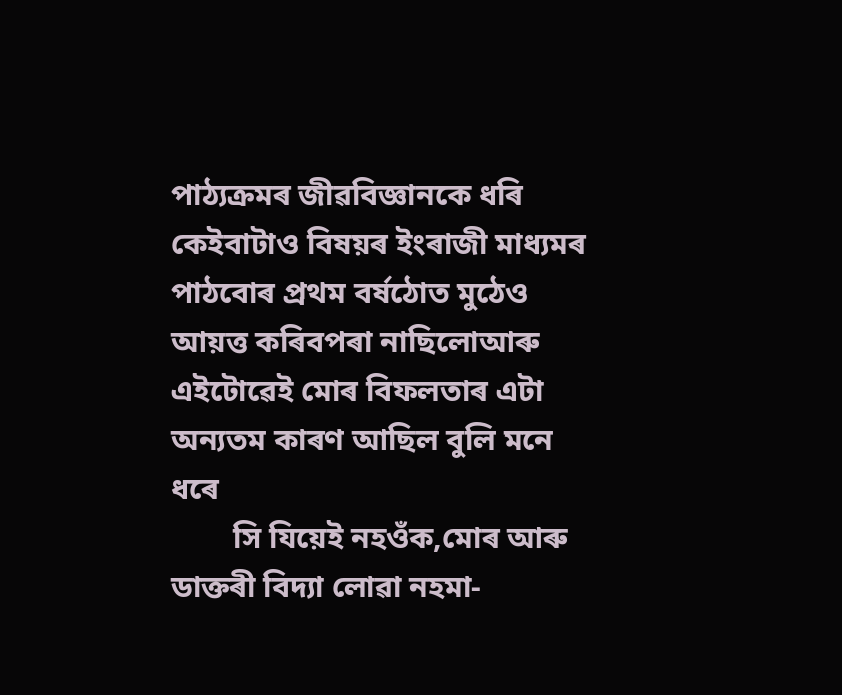পাঠ্যক্ৰমৰ জী‌ৱবিজ্ঞানকে ধৰি কেইবাটাও বিষয়ৰ ইংৰাজী মাধ্যমৰ পাঠবোৰ প্ৰথম বৰ্ষঠোত মুঠেও আয়ত্ত কৰিবপৰা নাছিলোআৰু এইটো‌ৱেই মোৰ বিফলতাৰ এটা অন্যতম কাৰণ আছিল বুলি মনে ধৰে
        সি যিয়েই নহওঁক,মোৰ আৰু ডাক্তৰী বিদ্যা লো‌ৱা নহমা-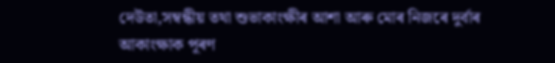দেউতা,সম্বন্ধীয় তথা শুভাকাংক্ষীৰ আশা আৰু মোৰ নিজৰে দুৰ্বাৰ আকাংক্ষাক পূৰণ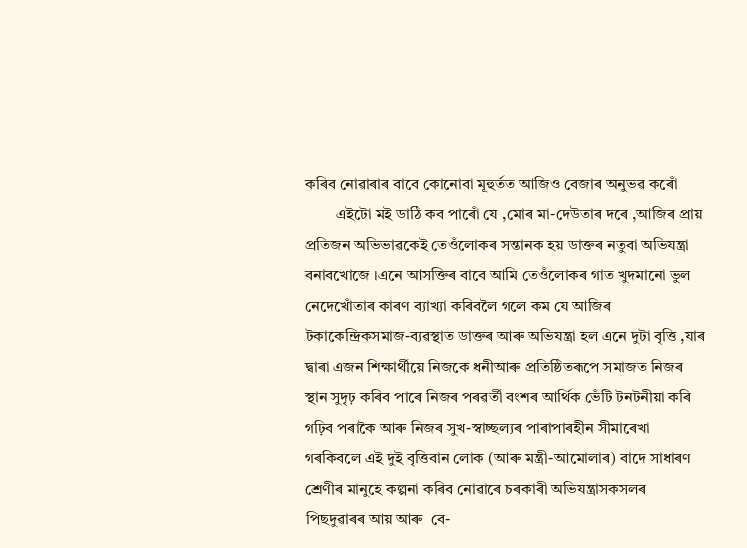কৰিব নো‌ৱাৰাৰ বাবে কোনোবা মূহুৰ্তত আজিও বেজাৰ অনুভ‌ৱ কৰোঁ
        এইটো মই ডাঠি কব পাৰোঁ যে ,মোৰ মা-দেউতাৰ দৰে ,আজিৰ প্ৰায় প্ৰতিজন অভিভা‌ৱকেই তেওঁলোকৰ সন্তানক হয় ডাক্তৰ নতুবা অভিযন্ত্ৰা বনাবখোজে ।এনে আসক্তিৰ বাবে আমি তেওঁলোকৰ গাত খুদমানো ভুল নেদেখোঁতাৰ কাৰণ ব্যাখ্যা কৰিবলৈ গলে কম যে আজিৰ টকাকেন্দ্ৰিকসমাজ-ব্য‌ৱস্থাত ডাক্তৰ আৰু অভিযন্ত্ৰা হল এনে দুটা বৃত্তি ,যাৰ দ্বাৰা এজন শিক্ষাৰ্থীয়ে নিজকে ধনীআৰু প্ৰতিষ্ঠিতৰূপে সমাজত নিজৰ স্থান সুদৃঢ় কৰিব পাৰে নিজৰ পৰ‌ৱৰ্তী বংশৰ আৰ্থিক ভেঁটি টনটনীয়া কৰি গঢ়িব পৰাকৈ আৰু নিজৰ সুখ-স্বাচ্ছল্যৰ পাৰাপাৰহীন সীমাৰেখা গৰকিবলে এই দুই বৃত্তিবান লোক (আৰু মন্ত্ৰী-আমোলাৰ) বাদে সাধাৰণ শ্ৰেণীৰ মানুহে কল্পনা কৰিব নো‌ৱাৰে চৰকাৰী অভিযন্ত্ৰাসকসলৰ পিছদু‌ৱাৰৰ আয় আৰু  বে-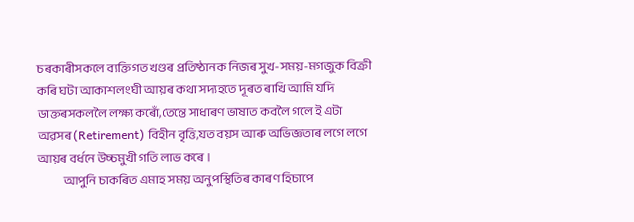চৰকাৰীসকলে ব্যক্তিগত খণ্ডৰ প্ৰতিষ্ঠানক নিজৰ সুখ-সময়-মগজুক বিক্ৰী কৰি ঘটা আকাশলংঘী আয়ৰ কথা সদ্যহতে দূৰত ৰাখি আমি যদি ডাক্তৰসকললৈ লক্ষ্য কৰোঁ,তেন্তে সাধাৰণ ভাষাত কবলৈ গলে ই এটা অ‌ৱসৰ(Retirement) বিহীন বৃত্তি,যত বয়স আৰু অভিজ্ঞতাৰ লগে লগে আয়ৰ বৰ্ধনে উচ্চমুখী গতি লাভ কৰে ।
            আপুনি চাকৰিত এমাহ সময় অনুপস্থিতিৰ কাৰণ হিচাপে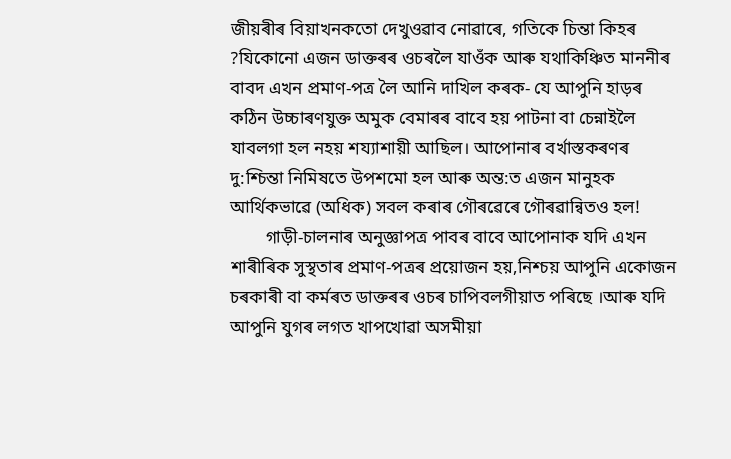জীয়ৰীৰ বিয়াখনকতো দেখুও‌ৱাব নো‌ৱাৰে, গতিকে চিন্তা কিহৰ ?যিকোনো এজন ডাক্তৰৰ ওচৰলৈ যাওঁক আৰু যথাকিঞ্চিত মাননীৰ বাবদ এখন প্ৰমাণ-পত্ৰ লৈ আনি দাখিল কৰক- যে আপুনি হাড়ৰ কঠিন উচ্চাৰণযুক্ত অমুক বেমাৰৰ বাবে হয় পাটনা বা চেন্নাইলৈ যাবলগা হল নহয় শয্যাশায়ী আছিল। আপোনাৰ বৰ্খাস্তকৰণৰ দু:শ্চিন্তা নিমিষতে উপশমো হল আৰু অন্ত:ত এজন মানুহক আৰ্থিকভা‌ৱে (অধিক) সবল কৰাৰ গৌৰ‌ৱেৰে ‌গৌৰ‌ৱান্বিতও হল!
        গাড়ী-চালনাৰ অনুজ্ঞাপত্ৰ পাবৰ বাবে আপোনাক যদি এখন শাৰীৰিক সুস্থতাৰ প্ৰমাণ-পত্ৰৰ প্ৰয়োজন হয়,নিশ্চয় আপুনি একোজন চৰকাৰী বা কৰ্মৰত ডাক্তৰৰ ওচৰ চাপিবলগীয়াত পৰিছে ।আৰু যদি আপুনি যুগৰ লগত খাপখো‌ৱা অসমীয়া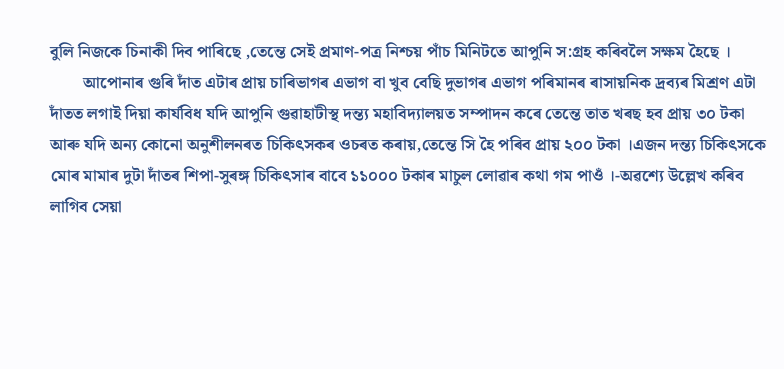বুলি নিজকে চিনাকী দিব পাৰিছে ,তেন্তে সেই প্ৰমাণ-পত্ৰ নিশ্চয় পাঁচ মিনিটতে আপুনি স:গ্ৰহ কৰিবলৈ সক্ষম হৈছে ।
        আপোনাৰ গুৰি দাঁত এটাৰ প্ৰায় চাৰিভাগৰ এভাগ বা খুব বেছি দুভাগৰ এভাগ পৰিমানৰ ৰাসায়নিক দ্ৰব্যৰ মিশ্ৰণ এটা দাঁতত লগাই দিয়া কাৰ্যবিধ যদি আপুনি গু‌ৱাহাটীস্থ দন্ত্য মহাবিদ্যালয়ত সম্পাদন কৰে তেন্তে তাত খৰছ হব প্ৰায় ৩০ টকা আৰু যদি অন্য কোনো অনুশীলনৰত চিকিৎসকৰ ওচৰত কৰায়,তেন্তে সি হৈ পৰিব প্ৰায় ২০০ টকা ।এজন দন্ত্য চিকিৎসকে মোৰ মামাৰ দুটা দাঁতৰ শিপা-সুৰঙ্গ চিকিৎসাৰ বাবে ১১০০০ টকাৰ মাচুল লো‌ৱাৰ কথা গম পাওঁ ।-অ‌ৱশ্যে উল্লেখ কৰিব লাগিব সেয়া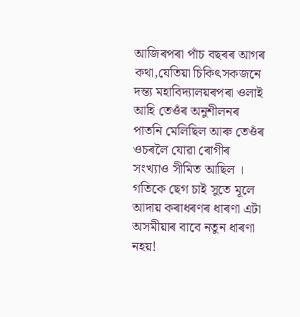আজিৰপৰা পাঁচ বছৰৰ আগৰ কথা,যেতিয়া চিকিৎসকজনে দন্ত্য মহাবিদ্যালয়ৰপৰা ওলাই আহি তেওঁৰ অনুশীলনৰ পাতনি মেলিছিল আৰু তেওঁৰ ওচৰলৈ যো‌ৱা ৰোগীৰ সংখ্যাও সীমিত আছিল । গতিকে ছেগ চাই সুতে মূলে আদায় কৰাধৰণৰ ধাৰণা এটা অসমীয়াৰ বাবে নতুন ধাৰণা নহয়!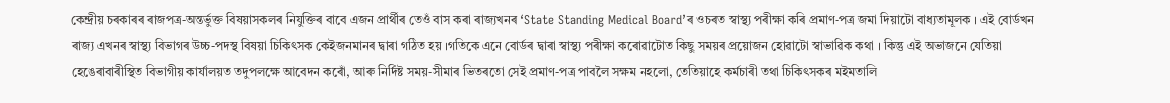কেন্দ্ৰীয় চৰকাৰৰ ৰাজপত্ৰ-অন্তৰ্ভুক্ত বিষয়াসকলৰ নিযুক্তিৰ বাবে এজন প্ৰাৰ্থীৰ তেওঁ বাস কৰা ৰাজ্যখনৰ ‘State Standing Medical Board’ৰ ওচৰত স্বাস্থ্য পৰীক্ষা কৰি প্ৰমাণ-পত্ৰ জমা দিয়াটো বাধ্যতামূলক । এই বোৰ্ডখন ৰাজ্য এখনৰ স্বাস্থ্য বিভাগৰ উচ্চ-পদস্থ বিষয়া চিকিৎসক কেইজনমানৰ দ্বাৰা গঠিত হয় ।গতিকে এনে বোৰ্ডৰ দ্বাৰা স্বাস্থ্য পৰীক্ষা কৰো‌ৱাটোত কিছু সময়ৰ প্ৰয়োজন হো‌ৱাটো স্বাভা‌ৱিক কথা । কিন্তু এই অভাজনে যেতিয়া হেঙেৰাবাৰীস্থিত বিভাগীয় কাৰ্যালয়ত তদুপলক্ষে আবেদন কৰোঁ, আৰু নিৰ্দিষ্ট সময়-সীমাৰ ভিতৰতো সেই প্ৰমাণ-পত্ৰ পাবলৈ সক্ষম নহলো, তেতিয়াহে কৰ্মচাৰী তথা চিকিৎসকৰ মইমতালি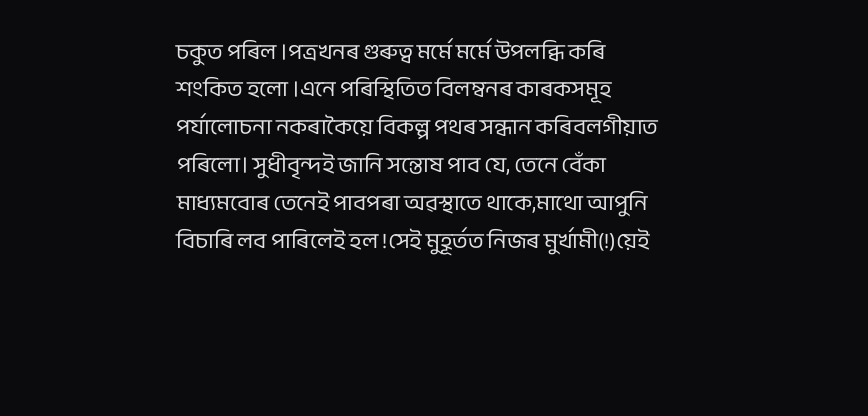চকুত পৰিল ।পত্ৰখনৰ গুৰুত্ব মৰ্মে মৰ্মে উপলব্ধি কৰি শংকিত হলো ।এনে পৰিস্থিতিত বিলম্বনৰ কাৰকসমূহ পৰ্যালোচনা নকৰাকৈয়ে বিকল্প পথৰ সন্ধান কৰিবলগীয়াত পৰিলো। সুধীবৃন্দই জানি সন্তোষ পাব যে, তেনে বেঁকা মাধ্যমবোৰ তেনেই পাবপৰা অ‌ৱস্থাতে থাকে,মাথো আপুনি বিচাৰি লব পাৰিলেই হল !সেই মুহূৰ্তত নিজৰ মুৰ্খামী(!)য়েই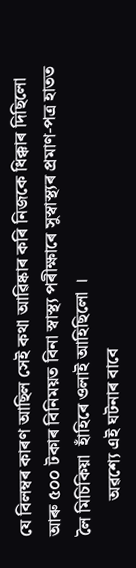যে বিলম্বৰ কাৰণ আছিল সেই কথা আ‌ৱিষ্কাৰ কৰি নিজকে ধিক্কাৰ দিছিলো আৰু ৫০০ টকাৰ বিনিময়ত বিনা স্বাস্থ্য পৰীক্ষাৰে সুস্বাস্থ্যৰ প্ৰমাণ-পত্ৰ হাতত লৈ মিচিকিয়া  হাঁহিৰে ওলাই আহিছিলো ।
        অ‌ৱশ্যে এই ঘটনাৰ বাবে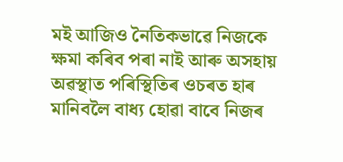মই আজিও নৈতিকভা‌ৱে নিজকে ক্ষমা কৰিব পৰা নাই আৰু অসহায় অ‌ৱস্থাত পৰিস্থিতিৰ ওচৰত হাৰ মানিবলৈ বাধ্য হো‌ৱা বাবে নিজৰ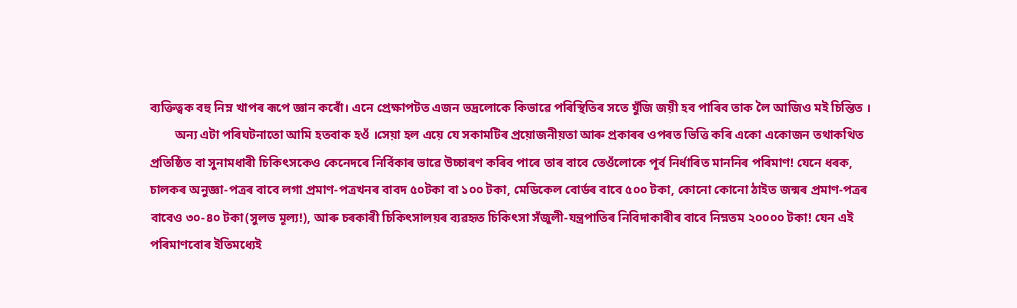ব্যক্তিত্বক বহু নিম্ন খাপৰ ৰূপে জ্ঞান কৰোঁ। এনে প্ৰেক্ষাপটত এজন ভদ্ৰলোকে কিভা‌ৱে পৰিস্থিতিৰ সতে যুঁজি জয়ী হব পাৰিব তাক লৈ আজিও মই চিন্তিত ।
        অন্য এটা পৰিঘটনাতো আমি হতবাক হওঁ ।সেয়া হল এয়ে যে সকামটিৰ প্ৰয়োজনীয়তা আৰু প্ৰকাৰৰ ওপৰত ভিত্তি কৰি একো একোজন তথাকথিত প্ৰতিষ্ঠিত বা সুনামধাৰী চিকিৎসকেও কেনেদৰে নিৰ্বিকাৰ ভা‌ৱে উচ্চাৰণ কৰিব পাৰে তাৰ বাবে তেওঁলোকে পূৰ্ব নিৰ্ধাৰিত মাননিৰ পৰিমাণ! যেনে ধৰক, চালকৰ অনুজ্ঞা-পত্ৰৰ বাবে লগা প্ৰমাণ-পত্ৰখনৰ বাবদ ৫০টকা বা ১০০ টকা, মেডিকেল বোৰ্ডৰ বাবে ৫০০ টকা, কোনো কোনো ঠাইত জন্মৰ প্ৰমাণ-পত্ৰৰ বাবেও ৩০-৪০ টকা(সুলভ মূল্য!), আৰু চৰকাৰী চিকিৎসালয়ৰ ব্য‌ৱহৃত চিকিৎসা সঁজুলী-যন্ত্ৰপাতিৰ নিবিদাকাৰীৰ বাবে নিম্নতম ২০০০০ টকা! যেন এই পৰিমাণবোৰ ইতিমধ্যেই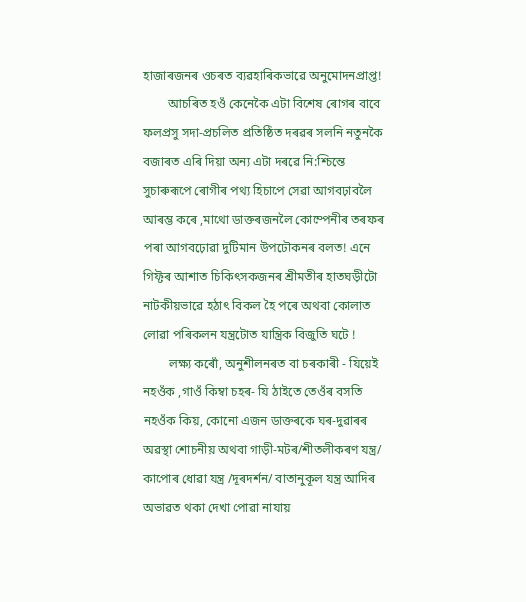হাজাৰজনৰ ওচৰত ব্য‌ৱহাৰিকভা‌ৱে অনুমোদনপ্ৰাপ্ত!
        আচৰিত হওঁ কেনেকৈ এটা বিশেষ ৰোগৰ বাবে ফলপ্ৰসু সদা-প্ৰচলিত প্ৰতিষ্ঠিত দৰ‌ৱৰ সলনি নতুনকৈ বজাৰত এৰি দিয়া অন্য এটা দৰ‌ৱে নি:শ্চিন্তে সুচাৰুৰূপে ৰোগীৰ পথ্য হিচাপে সে‌ৱা আগবঢ়াবলৈ আৰম্ভ কৰে ,মাথো ডাক্তৰজনলৈ কোম্পেনীৰ তৰফৰ পৰা আগবঢ়ো‌ৱা দুটিমান উপঢৌকনৰ বলত! এনে গিফ্টৰ আশাত চিকিৎসকজনৰ শ্ৰীমতীৰ হাতঘড়ীটো নাটকীয়ভা‌ৱে হঠাৎ বিকল হৈ পৰে অথবা কোলাত লো‌ৱা পৰিকলন যন্ত্ৰটোত যান্ত্ৰিক বিজুতি ঘটে !
        লক্ষ্য কৰোঁ, অনুশীলনৰত বা চৰকাৰী - যিয়েই নহওঁক ,গাওঁ কিম্বা চহৰ- যি ঠাইতে তেওঁৰ বসতি নহওঁক কিয়, কোনো এজন ডাক্তৰকে ঘৰ-দু‌ৱাৰৰ অ‌ৱস্থা শোচনীয় অথবা গাড়ী-মটৰ/শীতলীকৰণ যন্ত্ৰ/ কাপোৰ ধো‌ৱা যন্ত্ৰ /দূৰদৰ্শন/ বাতানুকূল যন্ত্ৰ আদিৰ অভা‌ৱত থকা দেখা পো‌ৱা নাযায়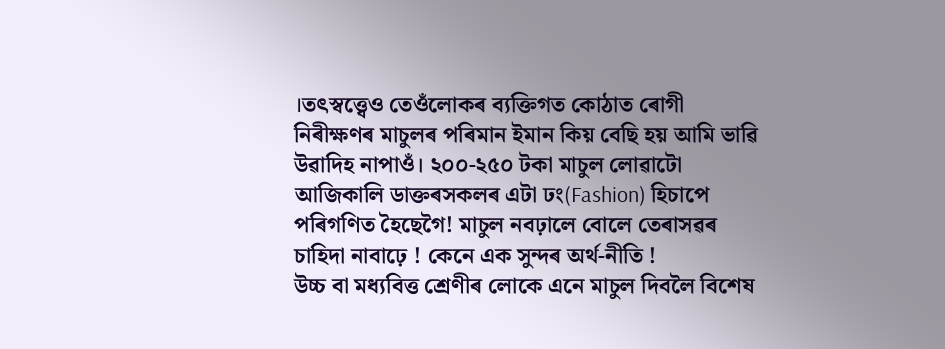।তৎস্বত্ত্বেও তেওঁলোকৰ ব্যক্তিগত কোঠাত ৰোগী নিৰীক্ষণৰ মাচুলৰ পৰিমান ইমান কিয় বেছি হয় আমি ভা‌ৱি উ‌ৱাদিহ নাপাওঁ। ২০০-২৫০ টকা মাচুল লো‌ৱাটো আজিকালি ডাক্তৰসকলৰ এটা ঢং(Fashion) হিচাপে পৰিগণিত হৈছেগৈ! মাচুল নবঢ়ালে বোলে তেৰাস‌ৱৰ চাহিদা নাবাঢ়ে ! কেনে এক সুন্দৰ অৰ্থ-নীতি !
উচ্চ বা মধ্যবিত্ত শ্ৰেণীৰ লোকে এনে মাচুল দিবলৈ বিশেষ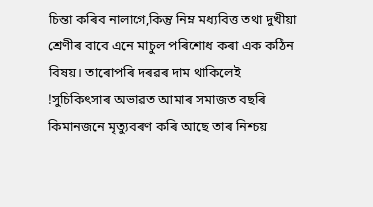চিন্তা কৰিব নালাগে,কিন্তু নিম্ন মধ্যবিত্ত তথা দুখীয়া শ্ৰেণীৰ বাবে এনে মাচুল পৰিশোধ কৰা এক কঠিন বিষয়। তাৰোপৰি দৰ‌ৱৰ দাম থাকিলেই !সুচিকিৎসাৰ অভা‌ৱত আমাৰ সমাজত বছৰি কিমানজনে মৃত্যুবৰণ কৰি আছে তাৰ নিশ্চয়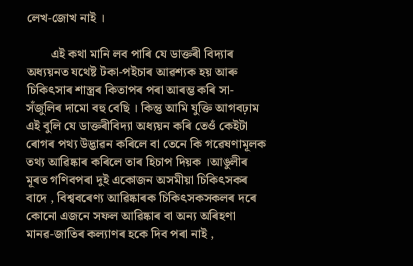লেখ-জোখ নাই ।

        এই কথা মানি লব পাৰি যে ডাক্তৰী বিদ্যাৰ অধ্যয়নত যথেষ্ট টকা-পইচাৰ আ‌ৱশ্যক হয় আৰু চিকিৎসাৰ শাস্ত্ৰৰ কিতাপৰ পৰা আৰম্ভ কৰি সা-সঁজুলিৰ দামো বহু বেছি । কিন্তু আমি যুক্তি আগবঢ়াম এই বুলি যে ডাক্তৰীবিদ্যা অধ্যয়ন কৰি তেওঁ কেইটা ৰোগৰ পথ্য উদ্ভা‌ৱন কৰিলে বা তেনে কি গ‌ৱেষণামূলক তথ্য আ‌ৱিষ্কাৰ কৰিলে তাৰ হিচাপ দিয়ক ।আঙুলীৰ মূৰত গণিবপৰা দুই একোজন অসমীয়া চিকিৎসকৰ বাদে , বিশ্ববৰেণ্য আ‌ৱিষ্কাৰক চিকিৎসকসকলৰ দৰে কোনো এজনে সফল আ‌ৱিষ্কাৰ বা অন্য অৰিহণা মান‌ৱ-জাতিৰ কল্যাণৰ হকে দিব পৰা নাই ,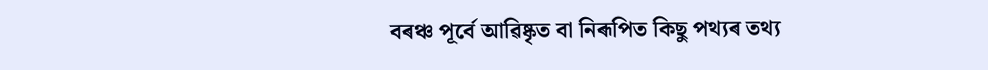বৰঞ্চ পূৰ্বে আ‌ৱিষ্কৃত বা নিৰূপিত কিছু পথ্যৰ তথ্য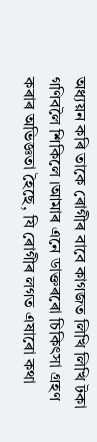অধ্যয়ন কৰি তাকে ৰোগীৰ বাবে কাগজত লিখি লিখি টকা গণিবলৈ শিকিলে ।আমাৰ এনে ডাক্তৰৰো চিকিৎসা গ্ৰহণ কৰাৰ অভিজ্ঞতা হৈছে, যি ৰোগীৰ লগত এষাৰো কথা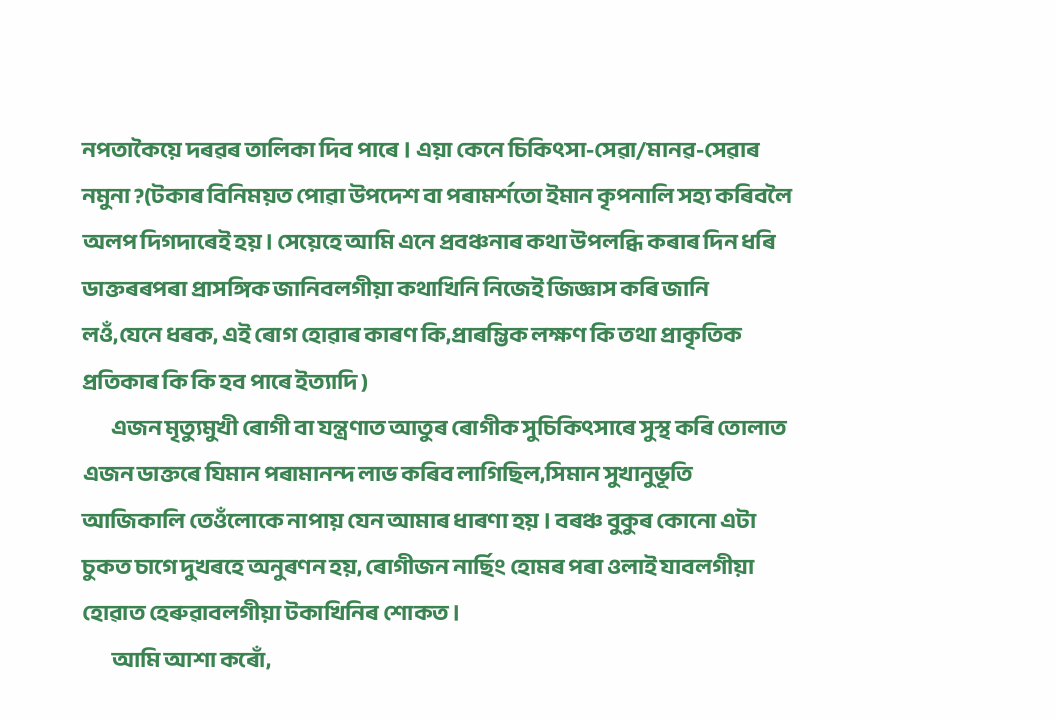নপতাকৈয়ে দৰ‌ৱৰ তালিকা দিব পাৰে । এয়া কেনে চিকিৎসা-সে‌ৱা/মান‌ৱ-সে‌ৱাৰ নমুনা ?(টকাৰ বিনিময়ত পো‌ৱা উপদেশ বা পৰামৰ্শতো ইমান কৃপনালি সহ্য কৰিবলৈ অলপ দিগদাৰেই হয়। সেয়েহে আমি এনে প্ৰবঞ্চনাৰ কথা উপলব্ধি কৰাৰ দিন ধৰি ডাক্তৰৰপৰা প্ৰাসঙ্গিক জানিবলগীয়া কথাখিনি নিজেই জিজ্ঞাস কৰি জানি লওঁ,যেনে ধৰক, এই ৰোগ হো‌ৱাৰ কাৰণ কি,প্ৰাৰম্ভিক লক্ষণ কি তথা প্ৰাকৃতিক প্ৰতিকাৰ কি কি হব পাৰে ইত্যাদি )
        এজন মৃত্যুমুখী ৰোগী বা যন্ত্ৰণাত আতুৰ ৰোগীক সুচিকিৎসাৰে সুস্থ কৰি তোলাত এজন ডাক্তৰে যিমান পৰামানন্দ লাভ কৰিব লাগিছিল,সিমান সুখানুভূতি আজিকালি তেওঁলোকে নাপায় যেন আমাৰ ধাৰণা হয় । বৰঞ্চ বুকুৰ কোনো এটা চুকত চাগে দুখৰহে অনুৰণন হয়, ৰোগীজন নাৰ্ছিং হোমৰ পৰা ওলাই যাবলগীয়া হো‌ৱাত হেৰু‌ৱাবলগীয়া টকাখিনিৰ শোকত ।
        আমি আশা কৰোঁ,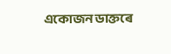একোজন ডাক্তৰে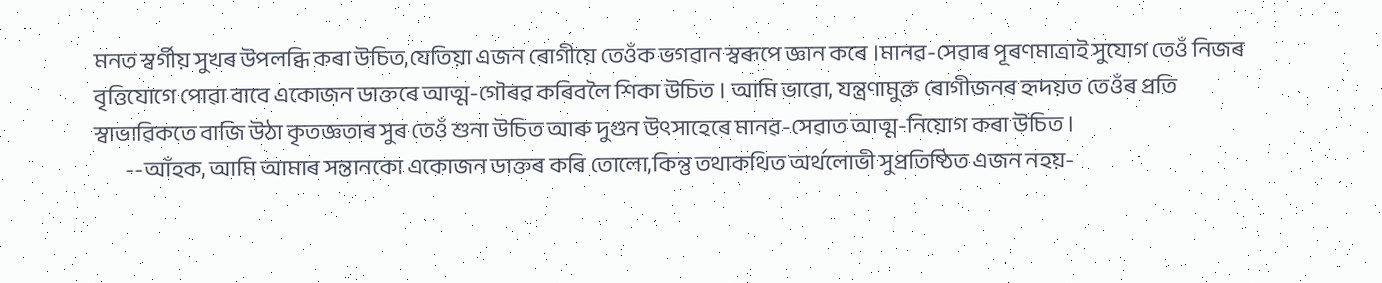মনত স্বৰ্গীয় সুখৰ উপলব্ধি কৰা উচিত,যেতিয়া এজন ৰোগীয়ে তেওঁক ভগ‌ৱান স্বৰূপে জ্ঞান কৰে ।মান‌ৱ-সে‌ৱাৰ পূৰণমাত্ৰাই সুযোগ তেওঁ নিজৰ বৃত্তিযোগে পো‌ৱা বাবে একোজন ডাক্তৰে আত্ম-গৌৰ‌ৱ কৰিবলৈ শিকা উচিত । আমি ভা‌ৱো, যন্ত্ৰণামুক্ত ৰোগীজনৰ হৃদয়ত তেওঁৰ প্ৰতি স্বাভা‌ৱিকতে বাজি উঠা কৃতজ্ঞতাৰ সুৰ তেওঁ শুনা উচিত আৰু দুগুন উৎসাহেৰে মান‌ৱ-সে‌ৱাত আত্ম-নিয়োগ কৰা উচিত ।
        --আঁহক, আমি আমাৰ সন্তানকো একোজন ডাক্তৰ কৰি তোলো,কিন্তু তথাকথিত অৰ্থলোভী সুপ্ৰতিষ্ঠিত এজন নহয়-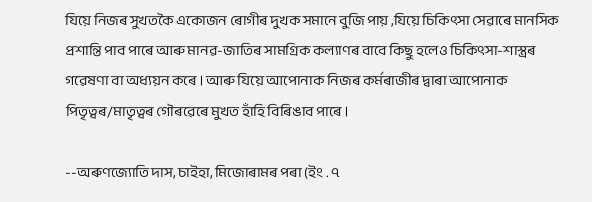যিয়ে নিজৰ সুখতকৈ একোজন ৰোগীৰ দুখক সমানে বুজি পায় ,যিয়ে চিকিৎসা সে‌ৱাৰে মানসিক প্ৰশান্তি পাব পাৰে আৰু মান‌ৱ-জাতিৰ সামগ্ৰিক কল্যাণৰ বাবে কিছু হলেও চিকিৎসা-শাস্ত্ৰৰ গ‌ৱেষণা বা অধ্যয়ন কৰে । আৰু যিয়ে আপোনাক নিজৰ কৰ্মৰাজীৰ দ্বাৰা আপোনাক পিতৃত্বৰ/মাতৃত্বৰ গৌৰ‌ৱেৰে মুখত হাঁহি বিৰিঙাব পাৰে ।

--অৰুণজ্যোতি দাস, চাইহা, মিজোৰামৰ পৰা (ইং . ৭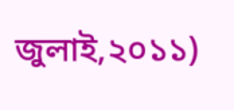জুলাই,২০১১)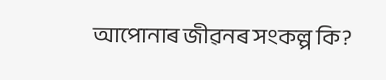আপোনাৰ জী‌ৱনৰ সংকল্প কি?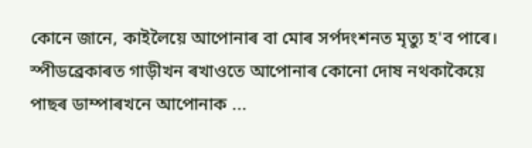কোনে জানে, কাইলৈয়ে আপোনাৰ বা মোৰ সৰ্পদংশনত মৃত্যু হ'ব পাৰে। স্পীডব্ৰেকাৰত গাড়ীখন ৰখাওতে আপোনাৰ কোনো দোষ নথকাকৈয়ে পাছৰ ডাম্পাৰখনে আপোনাক ...